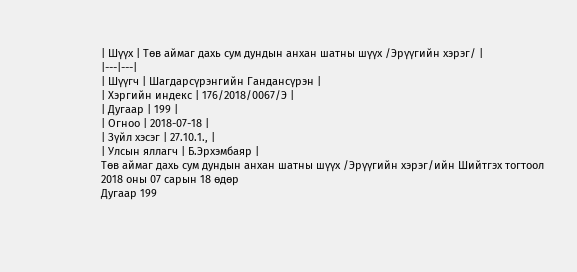| Шүүх | Төв аймаг дахь сум дундын анхан шатны шүүх /Эрүүгийн хэрэг/ |
|---|---|
| Шүүгч | Шагдарсүрэнгийн Гандансүрэн |
| Хэргийн индекс | 176/2018/0067/Э |
| Дугаар | 199 |
| Огноо | 2018-07-18 |
| Зүйл хэсэг | 27.10.1., |
| Улсын яллагч | Б.Эрхэмбаяр |
Төв аймаг дахь сум дундын анхан шатны шүүх /Эрүүгийн хэрэг/ийн Шийтгэх тогтоол
2018 оны 07 сарын 18 өдөр
Дугаар 199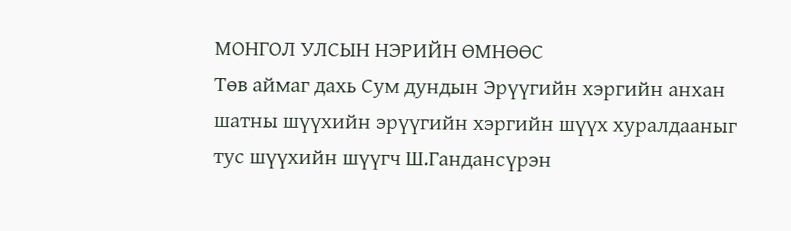МОНГОЛ УЛСЫН НЭРИЙН ӨМНӨӨС
Төв аймаг дахь Сум дундын Эрүүгийн хэргийн анхан шатны шүүхийн эрүүгийн хэргийн шүүх хуралдааныг тус шүүхийн шүүгч Ш.Гандансүрэн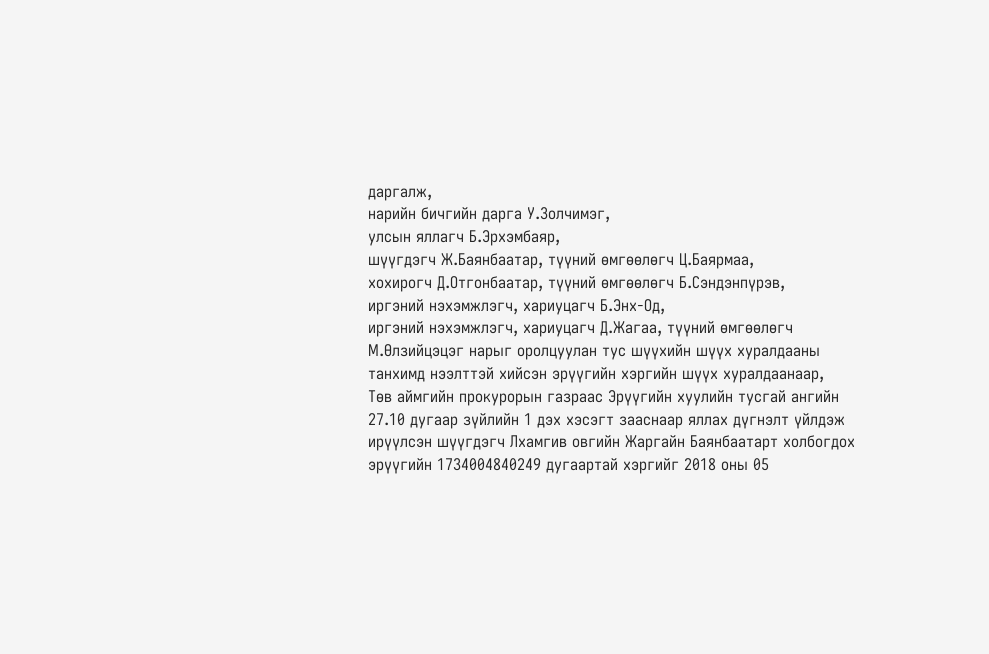даргалж,
нарийн бичгийн дарга У.Золчимэг,
улсын яллагч Б.Эрхэмбаяр,
шүүгдэгч Ж.Баянбаатар, түүний өмгөөлөгч Ц.Баярмаа,
хохирогч Д.Отгонбаатар, түүний өмгөөлөгч Б.Сэндэнпүрэв,
иргэний нэхэмжлэгч, хариуцагч Б.Энх-Од,
иргэний нэхэмжлэгч, хариуцагч Д.Жагаа, түүний өмгөөлөгч М.Өлзийцэцэг нарыг оролцуулан тус шүүхийн шүүх хуралдааны танхимд нээлттэй хийсэн эрүүгийн хэргийн шүүх хуралдаанаар,
Төв аймгийн прокурорын газраас Эрүүгийн хуулийн тусгай ангийн 27.10 дугаар зүйлийн 1 дэх хэсэгт зааснаар яллах дүгнэлт үйлдэж ирүүлсэн шүүгдэгч Лхамгив овгийн Жаргайн Баянбаатарт холбогдох эрүүгийн 1734004840249 дугаартай хэргийг 2018 оны 05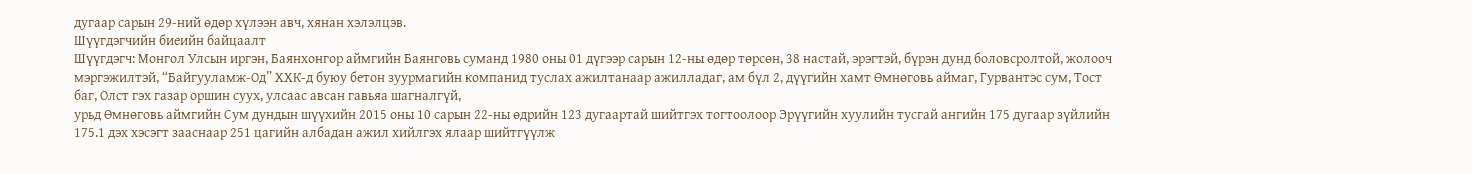дугаар сарын 29-ний өдөр хүлээн авч, хянан хэлэлцэв.
Шүүгдэгчийн биеийн байцаалт
Шүүгдэгч: Монгол Улсын иргэн, Баянхонгор аймгийн Баянговь суманд 1980 оны 01 дүгээр сарын 12-ны өдөр төрсөн, 38 настай, эрэгтэй, бүрэн дунд боловсролтой, жолооч мэргэжилтэй, “Байгууламж-Од” ХХК-д буюу бетон зуурмагийн компанид туслах ажилтанаар ажилладаг, ам бүл 2, дүүгийн хамт Өмнөговь аймаг, Гурвантэс сум, Тост баг, Олст гэх газар оршин суух, улсаас авсан гавьяа шагналгүй,
урьд Өмнөговь аймгийн Сум дундын шүүхийн 2015 оны 10 сарын 22-ны өдрийн 123 дугаартай шийтгэх тогтоолоор Эрүүгийн хуулийн тусгай ангийн 175 дугаар зүйлийн 175.1 дэх хэсэгт зааснаар 251 цагийн албадан ажил хийлгэх ялаар шийтгүүлж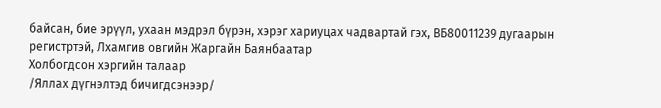байсан, бие эрүүл, ухаан мэдрэл бүрэн, хэрэг хариуцах чадвартай гэх, ВБ80011239 дугаарын регистртэй, Лхамгив овгийн Жаргайн Баянбаатар
Холбогдсон хэргийн талаар
/Яллах дүгнэлтэд бичигдсэнээр/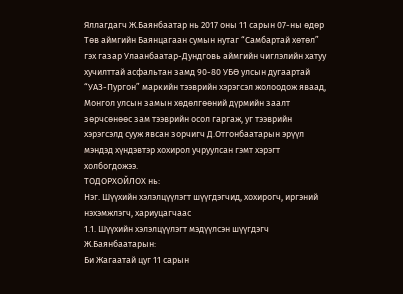Яллагдагч Ж.Баянбаатар нь 2017 оны 11 сарын 07-ны өдөр Төв аймгийн Баянцагаан сумын нутаг “Самбартай хөтөл” гэх газар Улаанбаатар-Дундговь аймгийн чиглэлийн хатуу хучилттай асфальтан замд 90-80 УБӨ улсын дугаартай “УАЗ-Пургон” маркийн тээврийн хэрэгсэл жолоодож яваад, Монгол улсын замын хөдөлгөөний дүрмийн заалт зөрчсөнөөс зам тээврийн осол гаргаж, уг тээврийн хэрэгсэлд сууж явсан зорчигч Д.Отгонбаатарын эрүүл мэндэд хүндэвтэр хохирол учруулсан гэмт хэрэгт холбогдожээ.
ТОДОРХОЙЛОХ нь:
Нэг. Шүүхийн хэлэлцүүлэгт шүүгдэгчид, хохирогч, иргэний нэхэмжлэгч, хариуцагчаас
1.1. Шүүхийн хэлэлцүүлэгт мэдүүлсэн шүүгдэгч Ж.Баянбаатарын:
Би Жагаатай цуг 11 сарын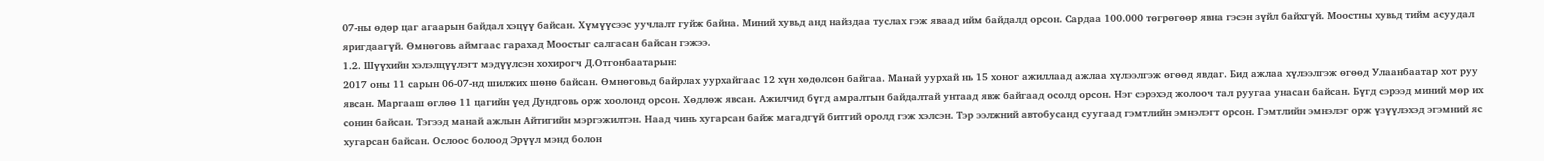07-ны өдөр цаг агаарын байдал хэцүү байсан. Хүмүүсээс уучлалт гуйж байна. Миний хувьд анд найздаа туслах гэж яваад ийм байдалд орсон. Сардаа 100.000 төгрөгөөр явна гэсэн зүйл байхгүй. Моостны хувьд тийм асуудал яригдаагүй. Өмнөговь аймгаас гарахад Моостыг салгасан байсан гэжээ.
1.2. Шүүхийн хэлэлцүүлэгт мэдүүлсэн хохирогч Д.Отгонбаатарын:
2017 оны 11 сарын 06-07-нд шилжих шөнө байсан. Өмнөговьд байрлах уурхайгаас 12 хүн хөдөлсөн байгаа. Манай уурхай нь 15 хоног ажиллаад ажлаа хүлээлгэж өгөөд явдаг. Бид ажлаа хүлээлгэж өгөөд Улаанбаатар хот руу явсан. Маргааш өглөө 11 цагийн үед Дундговь орж хоолонд орсон. Хөдлөж явсан. Ажилчид бүгд амралтын байдалтай унтаад явж байгаад осолд орсон. Нэг сэрэхэд жолооч тал руугаа унасан байсан. Бүгд сэрээд миний мөр их сонин байсан. Тэгээд манай ажлын Айтигийн мэргэжилтэн. Наад чинь хугарсан байж магадгүй битгий оролд гэж хэлсэн. Тэр ээлжний автобусанд суугаад гэмтлийн эмнэлэгт орсон. Гэмтлийн эмнэлэг орж үзүүлэхэд эгэмний яс хугарсан байсан. Ослоос болоод Эрүүл мэнд болон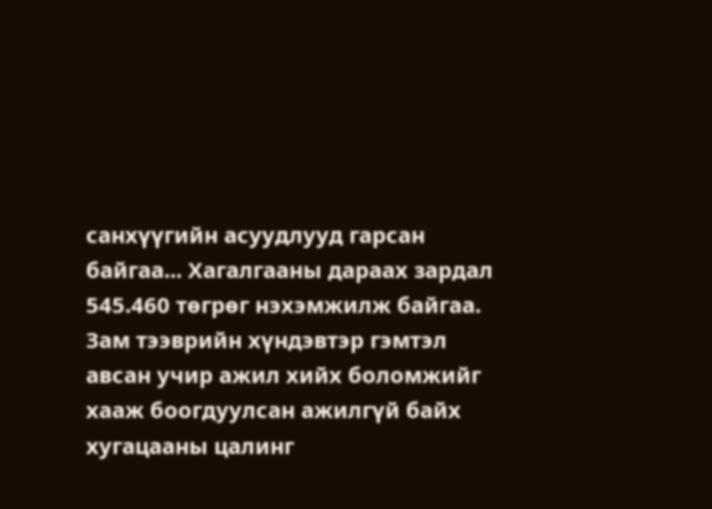санхүүгийн асуудлууд гарсан байгаа... Хагалгааны дараах зардал 545.460 төгрөг нэхэмжилж байгаа. Зам тээврийн хүндэвтэр гэмтэл авсан учир ажил хийх боломжийг хааж боогдуулсан ажилгүй байх хугацааны цалинг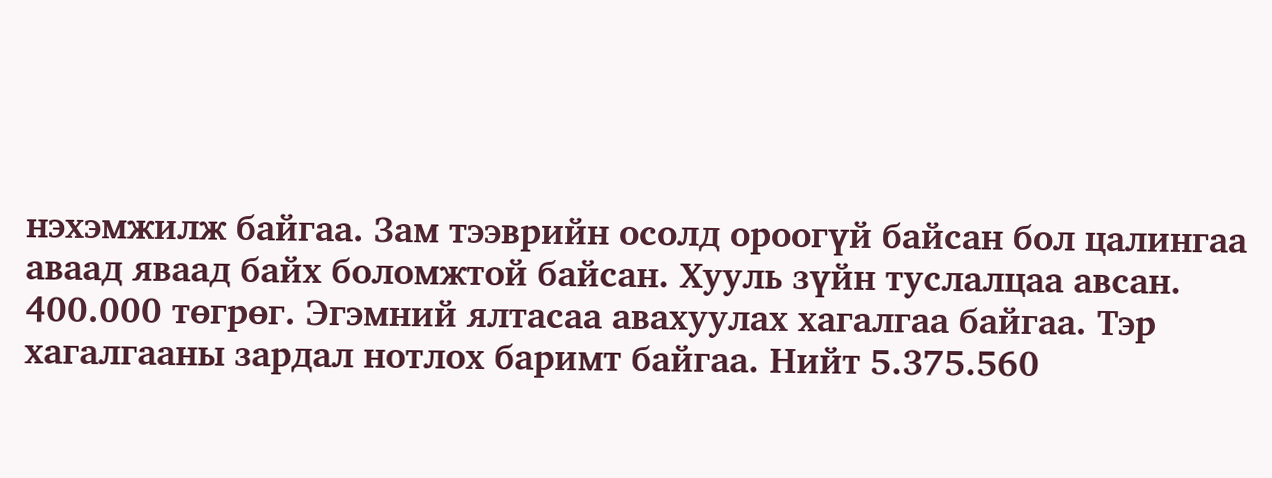нэхэмжилж байгаа. Зам тээврийн осолд ороогүй байсан бол цалингаа аваад яваад байх боломжтой байсан. Хууль зүйн туслалцаа авсан. 400.000 төгрөг. Эгэмний ялтасаа авахуулах хагалгаа байгаа. Тэр хагалгааны зардал нотлох баримт байгаа. Нийт 5.375.560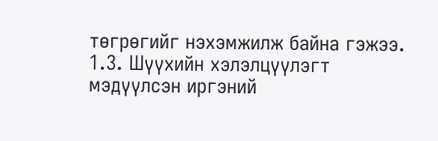төгрөгийг нэхэмжилж байна гэжээ.
1.3. Шүүхийн хэлэлцүүлэгт мэдүүлсэн иргэний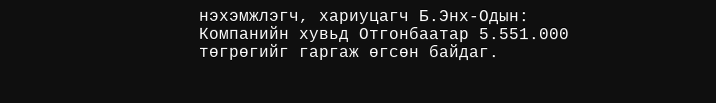нэхэмжлэгч, хариуцагч Б.Энх-Одын:
Компанийн хувьд Отгонбаатар 5.551.000 төгрөгийг гаргаж өгсөн байдаг.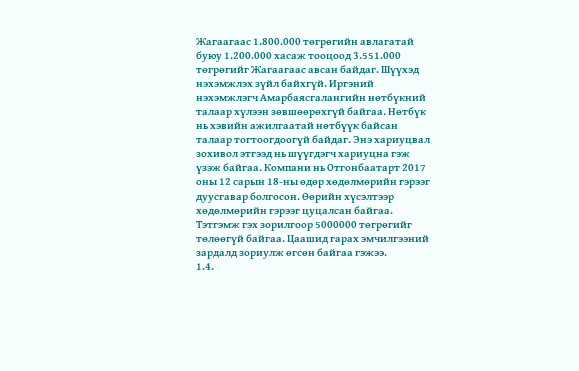Жагаагаас 1.800.000 төгрөгийн авлагатай буюу 1.200.000 хасаж тооцоод 3.551.000 төгрөгийг Жагаагаас авсан байдаг. Шүүхэд нэхэмжлэх зүйл байхгүй. Иргэний нэхэмжлэгч Амарбаясгалангийн нөтбүкний талаар хүлээн зөвшөөрөхгүй байгаа. Нөтбүк нь хэвийн ажилгаатай нөтбүүк байсан талаар тогтоогдоогүй байдаг. Энэ хариуцвал зохивол этгээд нь шүүгдэгч хариуцна гэж үзэж байгаа. Компани нь Отгонбаатарт 2017 оны 12 сарын 18-ны өдөр хөдөлмөрийн гэрээг дуусгавар болгосон. Өөрийн хүсэлтээр хөдөлмөрийн гэрээг цуцалсан байгаа. Тэтгэмж гэх зорилгоор 5000000 төгрөгийг төлөөгүй байгаа. Цаашид гарах эмчилгээний зардалд зориулж өгсөн байгаа гэжээ.
1.4.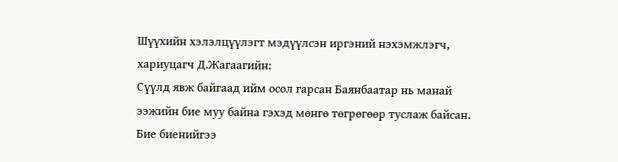Шүүхийн хэлэлцүүлэгт мэдүүлсэн иргэний нэхэмжлэгч, хариуцагч Д.Жагаагийн:
Сүүлд явж байгаад ийм осол гарсан Баянбаатар нь манай ээжийн бие муу байна гэхэд мөнгө төгрөгөөр туслаж байсан. Бие биенийгээ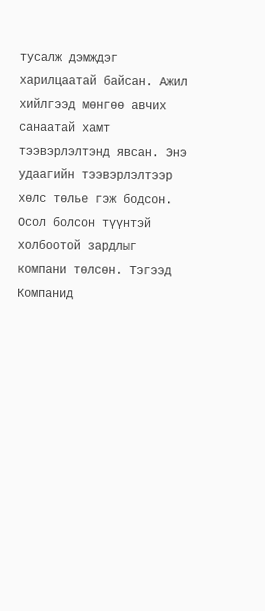тусалж дэмждэг харилцаатай байсан. Ажил хийлгээд мөнгөө авчих санаатай хамт тээвэрлэлтэнд явсан. Энэ удаагийн тээвэрлэлтээр хөлс төлье гэж бодсон. Осол болсон түүнтэй холбоотой зардлыг компани төлсөн. Тэгээд Компанид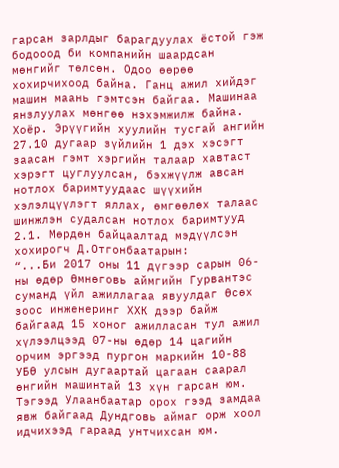гарсан зарлдыг барагдуулах ёстой гэж бодооод би компанийн шаардсан мөнгийг төлсөн. Одоо өөрөө хохирчихоод байна. Ганц ажил хийдэг машин маань гэмтсэн байгаа. Машинаа янзлуулах мөнгөө нэхэмжилж байна.
Хоёр. Эрүүгийн хуулийн тусгай ангийн 27.10 дугаар зүйлийн 1 дэх хэсэгт заасан гэмт хэргийн талаар хавтаст хэрэгт цуглуулсан, бэхжүүлж авсан нотлох баримтуудаас шүүхийн хэлэлцүүлэгт яллах, өмгөөлөх талаас шинжлэн судалсан нотлох баримтууд
2.1. Мөрдөн байцаалтад мэдүүлсэн хохирогч Д.Отгонбаатарын:
“...Би 2017 оны 11 дүгээр сарын 06-ны өдөр Өмнөговь аймгийн Гурвантэс суманд үйл ажиллагаа явуулдаг Өсөх зоос инженеринг ХХК дээр байж байгаад 15 хоног ажилласан тул ажил хүлээлцээд 07-ны өдөр 14 цагийн орчим эргээд пургон маркийн 10-88 УБӨ улсын дугаартай цагаан саарал өнгийн машинтай 13 хүн гарсан юм. Тэгээд Улаанбаатар орох гээд замдаа явж байгаад Дундговь аймаг орж хоол идчихээд гараад унтчихсан юм.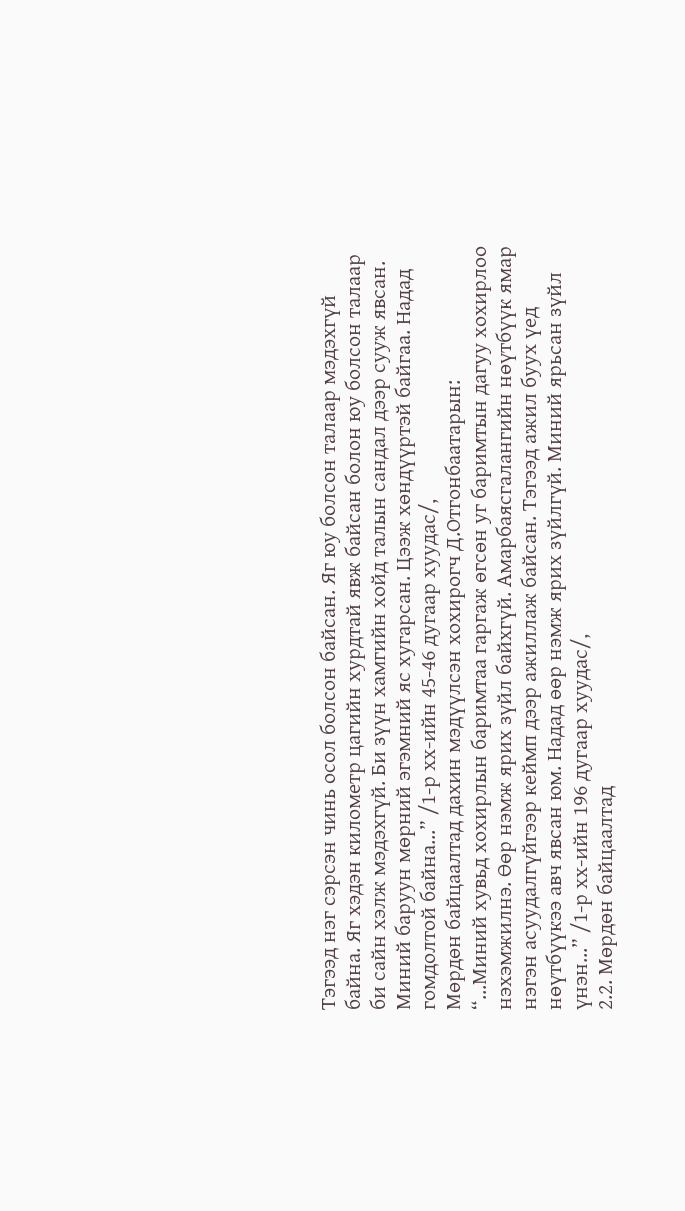Тэгээд нэг сэрсэн чинь осол болсон байсан. Яг юу болсон талаар мэдэхгүй байна. Яг хэдэн километр цагийн хурдтай явж байсан болон юу болсон талаар би сайн хэлж мэдэхгүй. Би зүүн хамгийн хойд талын сандал дээр сууж явсан. Миний баруун мөрний эгэмний яс хугарсан. Цээж хөндүүртэй байгаа. Надад гомдолтой байна...” /1-р хх-ийн 45-46 дугаар хуудас/,
Мөрдөн байцаалтад дахин мэдүүлсэн хохирогч Д.Отгонбаатарын:
“...Миний хувьд хохирлын баримтаа гаргаж өгсөн уг баримтын дагуу хохирлоо нэхэмжилнэ. Өөр нэмж ярих зүйл байхгүй. Амарбаясгалангийн нөүтбүүк ямар нэгэн асуудалгүйгээр кеймп дээр ажиллаж байсан. Тэгээд ажил буух үед нөүтбүүкээ авч явсан юм. Надад өөр нэмж ярих зүйлгүй. Миний ярьсан зүйл үнэн...” /1-р хх-ийн 196 дугаар хуудас/,
2.2. Мөрдөн байцаалтад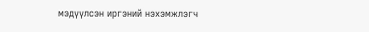мэдүүлсэн иргэний нэхэмжлэгч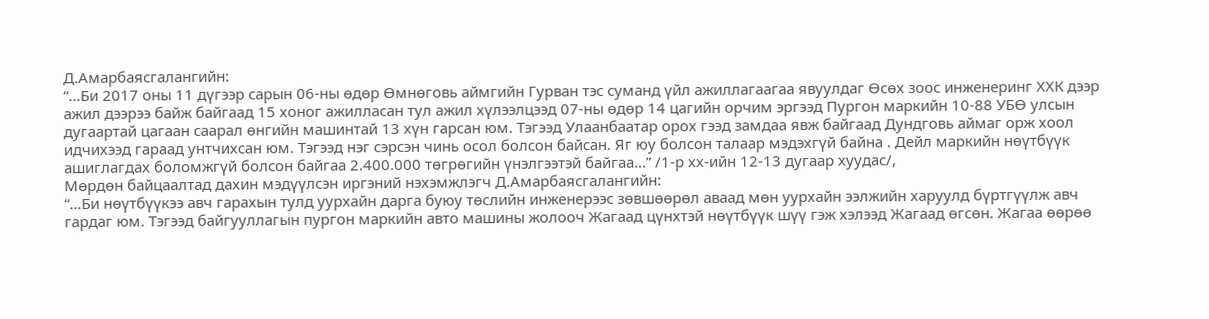Д.Амарбаясгалангийн:
“...Би 2017 оны 11 дүгээр сарын 06-ны өдөр Өмнөговь аймгийн Гурван тэс суманд үйл ажиллагаагаа явуулдаг Өсөх зоос инженеринг ХХК дээр ажил дээрээ байж байгаад 15 хоног ажилласан тул ажил хүлээлцээд 07-ны өдөр 14 цагийн орчим эргээд Пургон маркийн 10-88 УБӨ улсын дугаартай цагаан саарал өнгийн машинтай 13 хүн гарсан юм. Тэгээд Улаанбаатар орох гээд замдаа явж байгаад Дундговь аймаг орж хоол идчихээд гараад унтчихсан юм. Тэгээд нэг сэрсэн чинь осол болсон байсан. Яг юу болсон талаар мэдэхгүй байна . Дейл маркийн нөүтбүүк ашиглагдах боломжгүй болсон байгаа 2.400.000 төгрөгийн үнэлгээтэй байгаа...” /1-р хх-ийн 12-13 дугаар хуудас/,
Мөрдөн байцаалтад дахин мэдүүлсэн иргэний нэхэмжлэгч Д.Амарбаясгалангийн:
“...Би нөүтбүүкээ авч гарахын тулд уурхайн дарга буюу төслийн инженерээс зөвшөөрөл аваад мөн уурхайн ээлжийн харуулд бүртгүүлж авч гардаг юм. Тэгээд байгууллагын пургон маркийн авто машины жолооч Жагаад цүнхтэй нөүтбүүк шүү гэж хэлээд Жагаад өгсөн. Жагаа өөрөө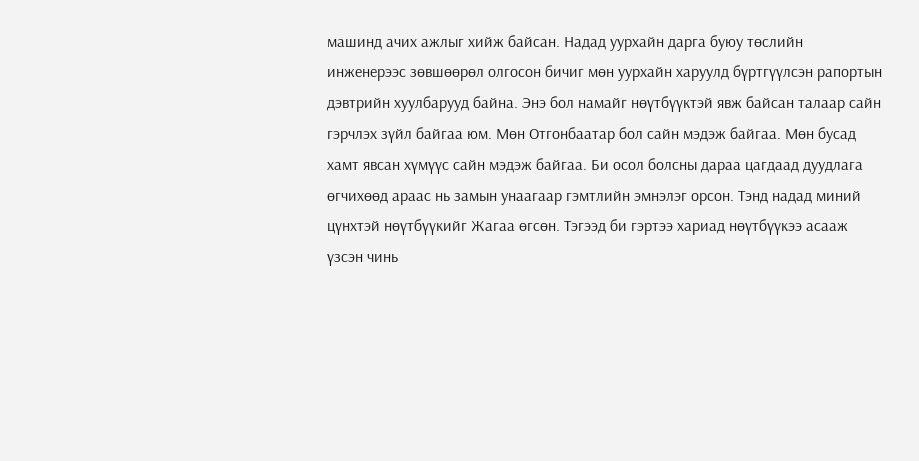машинд ачих ажлыг хийж байсан. Надад уурхайн дарга буюу төслийн инженерээс зөвшөөрөл олгосон бичиг мөн уурхайн харуулд бүртгүүлсэн рапортын дэвтрийн хуулбарууд байна. Энэ бол намайг нөүтбүүктэй явж байсан талаар сайн гэрчлэх зүйл байгаа юм. Мөн Отгонбаатар бол сайн мэдэж байгаа. Мөн бусад хамт явсан хүмүүс сайн мэдэж байгаа. Би осол болсны дараа цагдаад дуудлага өгчихөөд араас нь замын унаагаар гэмтлийн эмнэлэг орсон. Тэнд надад миний цүнхтэй нөүтбүүкийг Жагаа өгсөн. Тэгээд би гэртээ хариад нөүтбүүкээ асааж үзсэн чинь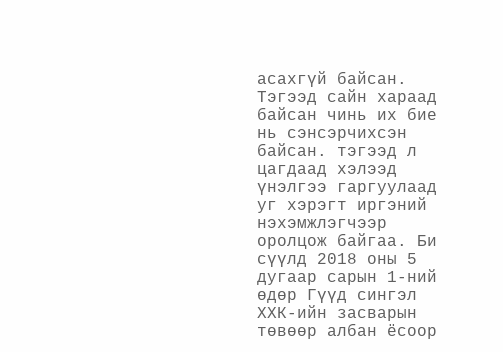асахгүй байсан. Тэгээд сайн хараад байсан чинь их бие нь сэнсэрчихсэн байсан. тэгээд л цагдаад хэлээд үнэлгээ гаргуулаад уг хэрэгт иргэний нэхэмжлэгчээр оролцож байгаа. Би сүүлд 2018 оны 5 дугаар сарын 1-ний өдөр Гүүд сингэл ХХК-ийн засварын төвөөр албан ёсоор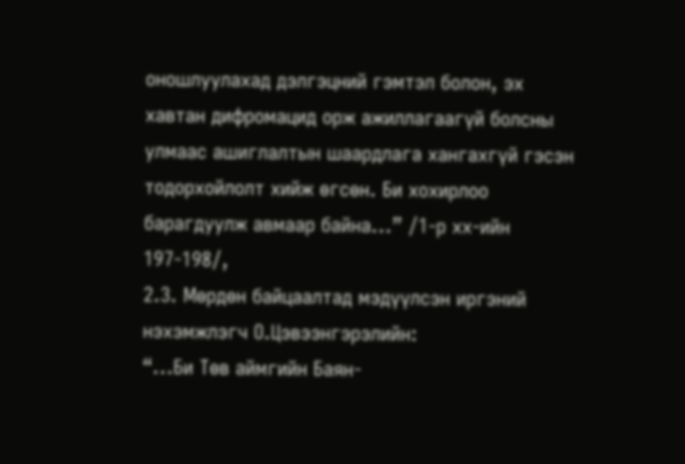оношлуулахад дэлгэцний гэмтэл болон, эх хавтан дифромацид орж ажиллагаагүй болсны улмаас ашиглалтын шаардлага хангахгүй гэсэн тодорхойлолт хийж өгсөн. Би хохирлоо барагдуулж авмаар байна...” /1-р хх-ийн 197-198/,
2.3. Мөрдөн байцаалтад мэдүүлсэн иргэний нэхэмжлэгч О.Цэвээнгэрэлийн:
“...Би Төв аймгийн Баян-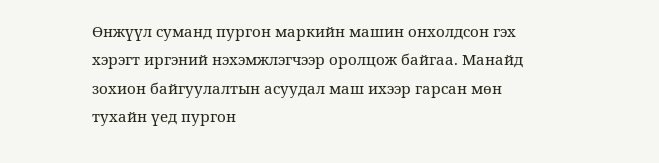Өнжүүл суманд пургон маркийн машин онхолдсон гэх хэрэгт иргэний нэхэмжлэгчээр оролцож байгаа. Манайд зохион байгуулалтын асуудал маш ихээр гарсан мөн тухайн үед пургон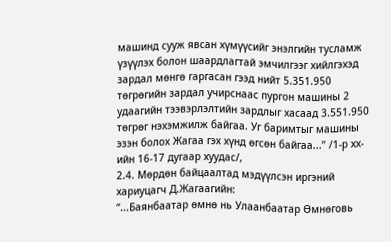машинд сууж явсан хүмүүсийг энэлгийн тусламж үзүүлэх болон шаардлагтай эмчилгээг хийлгэхэд зардал мөнгө гаргасан гээд нийт 5.351.950 төгрөгийн зардал учирснаас пургон машины 2 удаагийн тээвэрлэлтийн зардлыг хасаад 3.551.950 төгрөг нэхэмжилж байгаа. Уг баримтыг машины эзэн болох Жагаа гэх хүнд өгсөн байгаа...” /1-р хх-ийн 16-17 дугаар хуудас/,
2.4. Мөрдөн байцаалтад мэдүүлсэн иргэний хариуцагч Д.Жагаагийн:
“...Баянбаатар өмнө нь Улаанбаатар Өмнөговь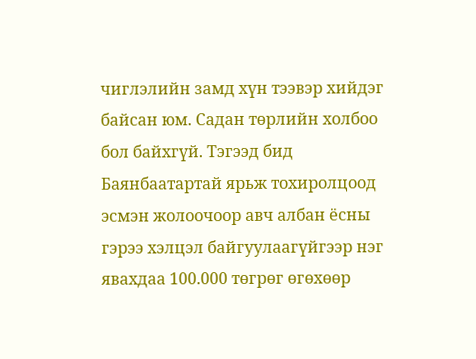чиглэлийн замд хүн тээвэр хийдэг байсан юм. Садан төрлийн холбоо бол байхгүй. Тэгээд бид Баянбаатартай ярьж тохиролцоод эсмэн жолоочоор авч албан ёсны гэрээ хэлцэл байгуулаагүйгээр нэг явахдаа 100.000 төгрөг өгөхөөр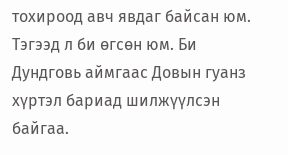тохироод авч явдаг байсан юм. Тэгээд л би өгсөн юм. Би Дундговь аймгаас Довын гуанз хүртэл бариад шилжүүлсэн байгаа.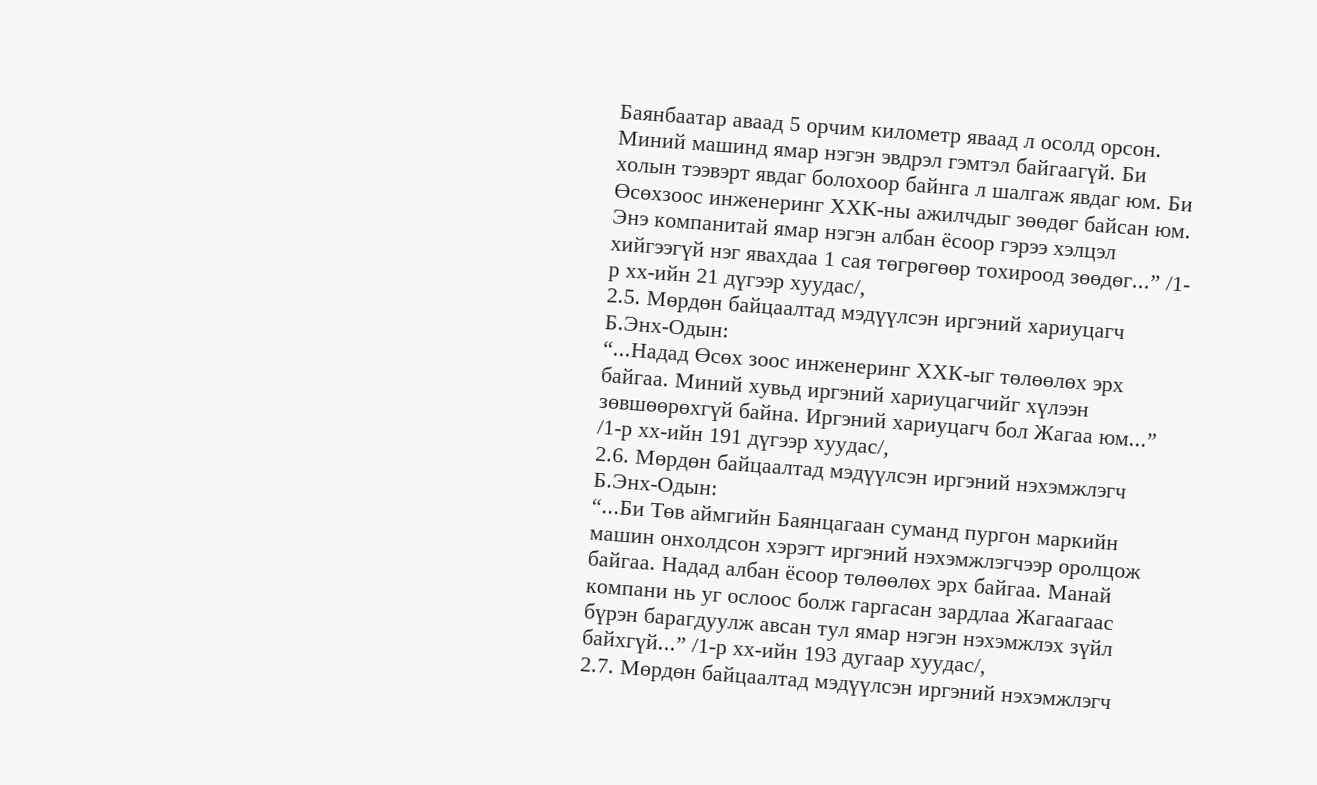Баянбаатар аваад 5 орчим километр яваад л осолд орсон. Миний машинд ямар нэгэн эвдрэл гэмтэл байгаагүй. Би холын тээвэрт явдаг болохоор байнга л шалгаж явдаг юм. Би Өсөхзоос инженеринг ХХК-ны ажилчдыг зөөдөг байсан юм. Энэ компанитай ямар нэгэн албан ёсоор гэрээ хэлцэл хийгээгүй нэг явахдаа 1 сая төгрөгөөр тохироод зөөдөг...” /1-р хх-ийн 21 дүгээр хуудас/,
2.5. Мөрдөн байцаалтад мэдүүлсэн иргэний хариуцагч Б.Энх-Одын:
“...Надад Өсөх зоос инженеринг ХХК-ыг төлөөлөх эрх байгаа. Миний хувьд иргэний хариуцагчийг хүлээн зөвшөөрөхгүй байна. Иргэний хариуцагч бол Жагаа юм...” /1-р хх-ийн 191 дүгээр хуудас/,
2.6. Мөрдөн байцаалтад мэдүүлсэн иргэний нэхэмжлэгч Б.Энх-Одын:
“...Би Төв аймгийн Баянцагаан суманд пургон маркийн машин онхолдсон хэрэгт иргэний нэхэмжлэгчээр оролцож байгаа. Надад албан ёсоор төлөөлөх эрх байгаа. Манай компани нь уг ослоос болж гаргасан зардлаа Жагаагаас бүрэн барагдуулж авсан тул ямар нэгэн нэхэмжлэх зүйл байхгүй...” /1-р хх-ийн 193 дугаар хуудас/,
2.7. Мөрдөн байцаалтад мэдүүлсэн иргэний нэхэмжлэгч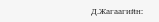Д.Жагаагийн: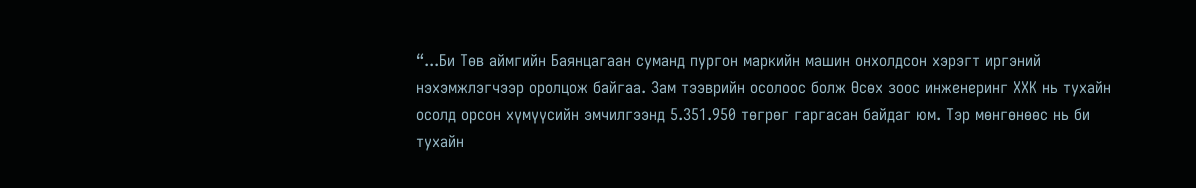“...Би Төв аймгийн Баянцагаан суманд пургон маркийн машин онхолдсон хэрэгт иргэний нэхэмжлэгчээр оролцож байгаа. Зам тээврийн осолоос болж Өсөх зоос инженеринг ХХК нь тухайн осолд орсон хүмүүсийн эмчилгээнд 5.351.950 төгрөг гаргасан байдаг юм. Тэр мөнгөнөөс нь би тухайн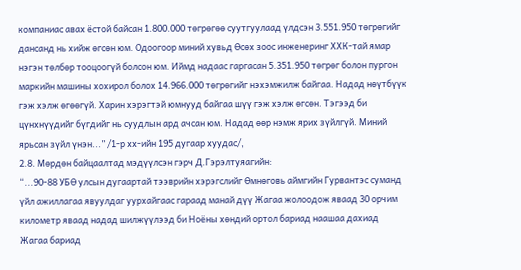компаниас авах ёстой байсан 1.800.000 төгрөгөө суутгуулаад үлдсэн 3.551.950 төгрөгийг дансанд нь хийж өгсөн юм. Одоогоор миний хувьд Өсөх зоос инженеринг ХХК-тай ямар нэгэн төлбөр тооцоогүй болсон юм. Иймд надаас гаргасан 5.351.950 төгрөг болон пургон маркийн машины хохирол болох 14.966.000 төгрөгийг нэхэмжилж байгаа. Надад нөүтбүүк гэж хэлж өгөөгүй. Харин хэрэгтэй юмнууд байгаа шүү гэж хэлж өгсөн. Тэгээд би цүнхнүүдийг бүгдийг нь суудлын ард ачсан юм. Надад өөр нэмж ярих зүйлгүй. Миний ярьсан зүйл үнэн...” /1-р хх-ийн 195 дугаар хуудас/,
2.8. Мөрдөн байцаалтад мэдүүлсэн гэрч Д.Гэрэлтуяагийн:
“...90-88 УБӨ улсын дугаартай тээврийн хэрэгслийг Өмнөговь аймгийн Гурвантэс суманд үйл ажиллагаа явуулдаг уурхайгаас гараад манай дүү Жагаа жолоодож яваад 30 орчим километр яваад надад шилжүүлээд би Ноёны хөндий ортол бариад наашаа дахиад Жагаа бариад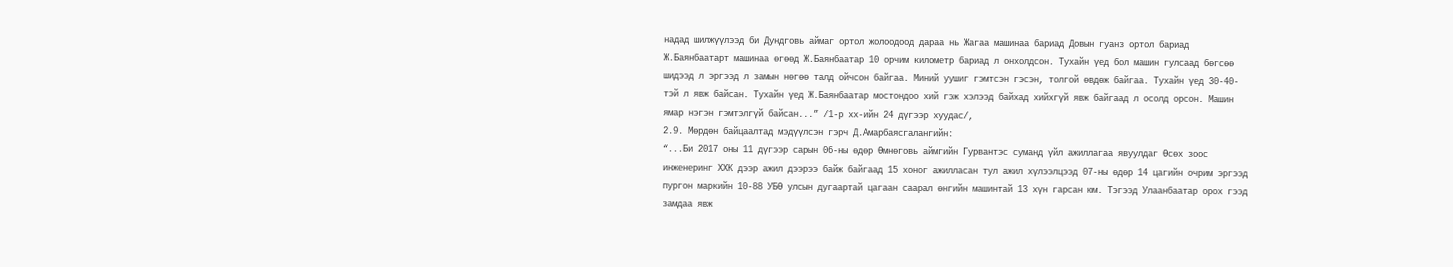надад шилжүүлээд би Дундговь аймаг ортол жолоодоод дараа нь Жагаа машинаа бариад Довын гуанз ортол бариад Ж.Баянбаатарт машинаа өгөөд Ж.Баянбаатар 10 орчим километр бариад л онхолдсон. Тухайн үед бол машин гулсаад бөгсөө шидээд л эргээд л замын нөгөө талд ойчсон байгаа. Миний уушиг гэмтсэн гэсэн, толгой өвдөж байгаа. Тухайн үед 30-40-тэй л явж байсан. Тухайн үед Ж.Баянбаатар мостондоо хий гэж хэлээд байхад хийхгүй явж байгаад л осолд орсон. Машин ямар нэгэн гэмтэлгүй байсан...” /1-р хх-ийн 24 дүгээр хуудас/,
2.9. Мөрдөн байцаалтад мэдүүлсэн гэрч Д.Амарбаясгалангийн:
“...Би 2017 оны 11 дүгээр сарын 06-ны өдөр Өмнөговь аймгийн Гурвантэс суманд үйл ажиллагаа явуулдаг Өсөх зоос инженеринг ХХК дээр ажил дээрээ байж байгаад 15 хоног ажилласан тул ажил хүлээлцээд 07-ны өдөр 14 цагийн очрим эргээд пургон маркийн 10-88 УБӨ улсын дугаартай цагаан саарал өнгийн машинтай 13 хүн гарсан юм. Тэгээд Улаанбаатар орох гээд замдаа явж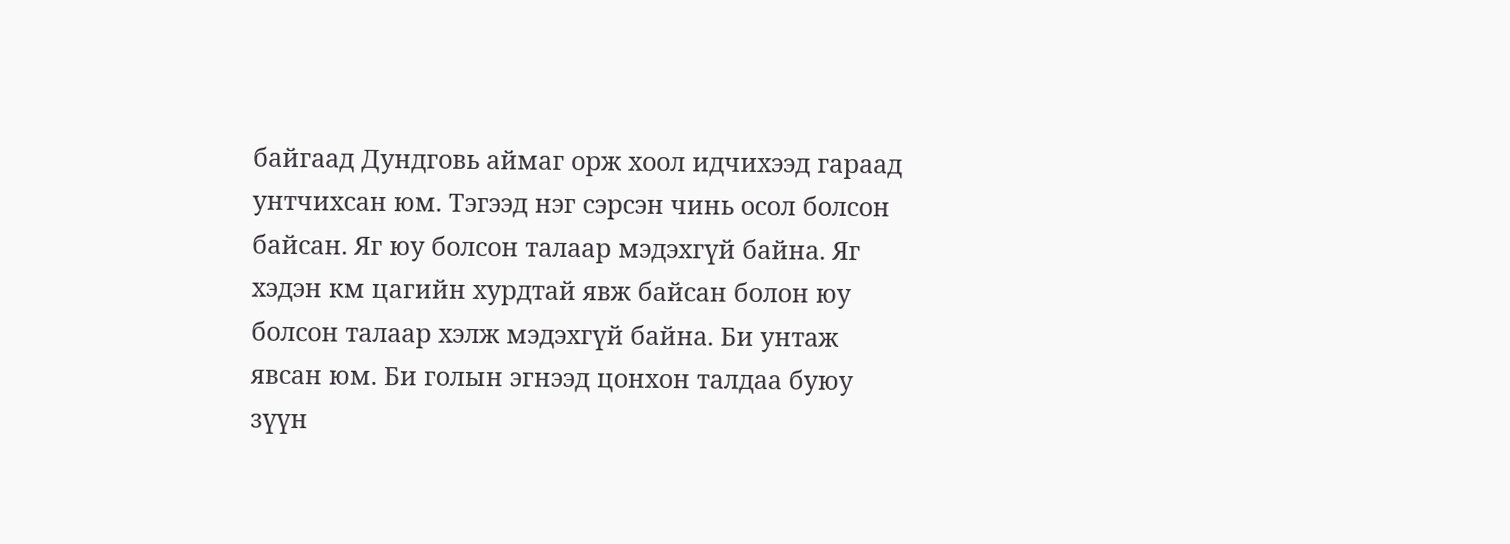байгаад Дундговь аймаг орж хоол идчихээд гараад унтчихсан юм. Тэгээд нэг сэрсэн чинь осол болсон байсан. Яг юу болсон талаар мэдэхгүй байна. Яг хэдэн км цагийн хурдтай явж байсан болон юу болсон талаар хэлж мэдэхгүй байна. Би унтаж явсан юм. Би голын эгнээд цонхон талдаа буюу зүүн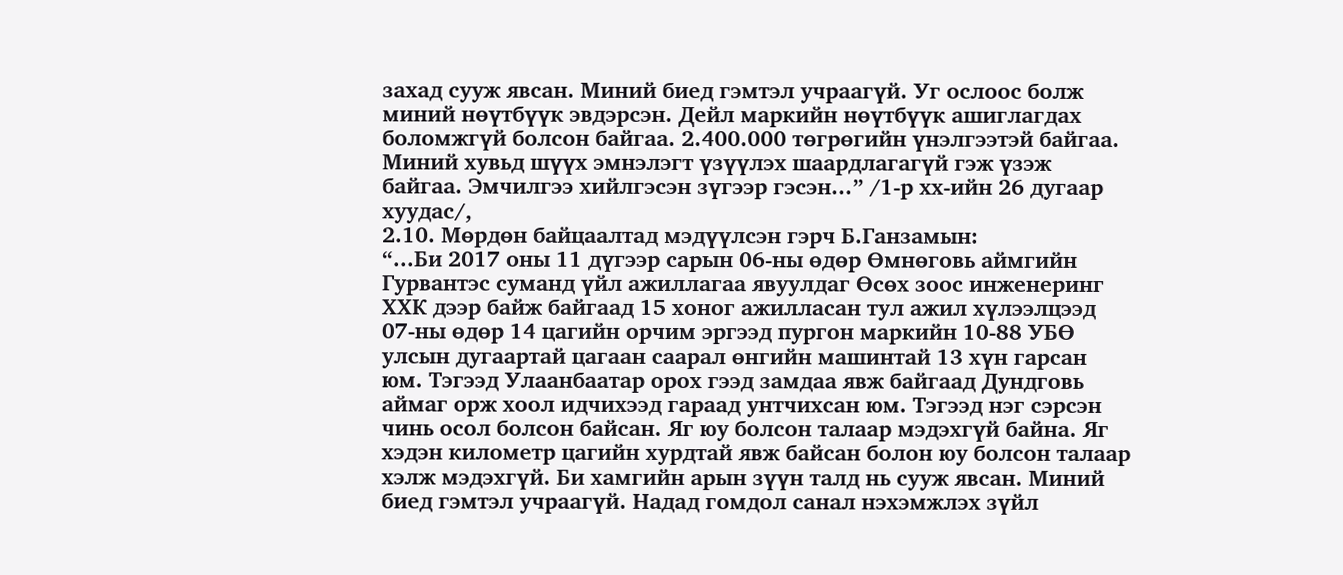захад сууж явсан. Миний биед гэмтэл учраагүй. Уг ослоос болж миний нөүтбүүк эвдэрсэн. Дейл маркийн нөүтбүүк ашиглагдах боломжгүй болсон байгаа. 2.400.000 төгрөгийн үнэлгээтэй байгаа. Миний хувьд шүүх эмнэлэгт үзүүлэх шаардлагагүй гэж үзэж байгаа. Эмчилгээ хийлгэсэн зүгээр гэсэн...” /1-р хх-ийн 26 дугаар хуудас/,
2.10. Мөрдөн байцаалтад мэдүүлсэн гэрч Б.Ганзамын:
“...Би 2017 оны 11 дүгээр сарын 06-ны өдөр Өмнөговь аймгийн Гурвантэс суманд үйл ажиллагаа явуулдаг Өсөх зоос инженеринг ХХК дээр байж байгаад 15 хоног ажилласан тул ажил хүлээлцээд 07-ны өдөр 14 цагийн орчим эргээд пургон маркийн 10-88 УБӨ улсын дугаартай цагаан саарал өнгийн машинтай 13 хүн гарсан юм. Тэгээд Улаанбаатар орох гээд замдаа явж байгаад Дундговь аймаг орж хоол идчихээд гараад унтчихсан юм. Тэгээд нэг сэрсэн чинь осол болсон байсан. Яг юу болсон талаар мэдэхгүй байна. Яг хэдэн километр цагийн хурдтай явж байсан болон юу болсон талаар хэлж мэдэхгүй. Би хамгийн арын зүүн талд нь сууж явсан. Миний биед гэмтэл учраагүй. Надад гомдол санал нэхэмжлэх зүйл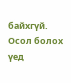байхгүй. Осол болох үед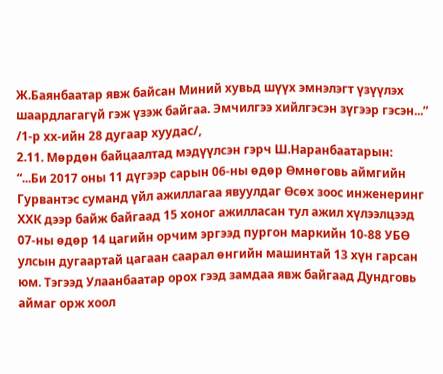Ж.Баянбаатар явж байсан Миний хувьд шүүх эмнэлэгт үзүүлэх шаардлагагүй гэж үзэж байгаа. Эмчилгээ хийлгэсэн зүгээр гэсэн...” /1-р хх-ийн 28 дугаар хуудас/,
2.11. Мөрдөн байцаалтад мэдүүлсэн гэрч Ш.Наранбаатарын:
“...Би 2017 оны 11 дүгээр сарын 06-ны өдөр Өмнөговь аймгийн Гурвантэс суманд үйл ажиллагаа явуулдаг Өсөх зоос инженеринг ХХК дээр байж байгаад 15 хоног ажилласан тул ажил хүлээлцээд 07-ны өдөр 14 цагийн орчим эргээд пургон маркийн 10-88 УБӨ улсын дугаартай цагаан саарал өнгийн машинтай 13 хүн гарсан юм. Тэгээд Улаанбаатар орох гээд замдаа явж байгаад Дундговь аймаг орж хоол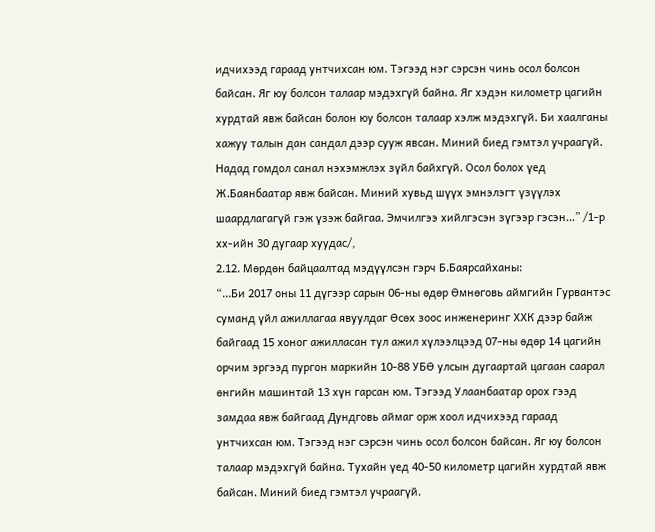идчихээд гараад унтчихсан юм. Тэгээд нэг сэрсэн чинь осол болсон байсан. Яг юу болсон талаар мэдэхгүй байна. Яг хэдэн километр цагийн хурдтай явж байсан болон юу болсон талаар хэлж мэдэхгүй. Би хаалганы хажуу талын дан сандал дээр сууж явсан. Миний биед гэмтэл учраагүй. Надад гомдол санал нэхэмжлэх зүйл байхгүй. Осол болох үед Ж.Баянбаатар явж байсан. Миний хувьд шүүх эмнэлэгт үзүүлэх шаардлагагүй гэж үзэж байгаа. Эмчилгээ хийлгэсэн зүгээр гэсэн...” /1-р хх-ийн 30 дугаар хуудас/,
2.12. Мөрдөн байцаалтад мэдүүлсэн гэрч Б.Баярсайханы:
“...Би 2017 оны 11 дүгээр сарын 06-ны өдөр Өмнөговь аймгийн Гурвантэс суманд үйл ажиллагаа явуулдаг Өсөх зоос инженеринг ХХК дээр байж байгаад 15 хоног ажилласан тул ажил хүлээлцээд 07-ны өдөр 14 цагийн орчим эргээд пургон маркийн 10-88 УБӨ улсын дугаартай цагаан саарал өнгийн машинтай 13 хүн гарсан юм. Тэгээд Улаанбаатар орох гээд замдаа явж байгаад Дундговь аймаг орж хоол идчихээд гараад унтчихсан юм. Тэгээд нэг сэрсэн чинь осол болсон байсан. Яг юу болсон талаар мэдэхгүй байна. Тухайн үед 40-50 километр цагийн хурдтай явж байсан. Миний биед гэмтэл учраагүй.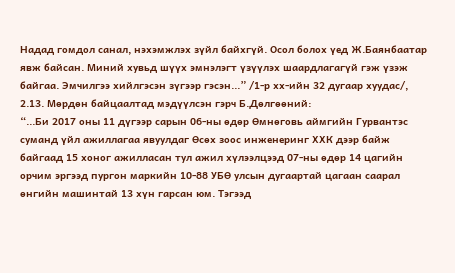Надад гомдол санал, нэхэмжлэх зүйл байхгүй. Осол болох үед Ж.Баянбаатар явж байсан. Миний хувьд шүүх эмнэлэгт үзүүлэх шаардлагагүй гэж үзэж байгаа. Эмчилгээ хийлгэсэн зүгээр гэсэн...” /1-р хх-ийн 32 дугаар хуудас/,
2.13. Мөрдөн байцаалтад мэдүүлсэн гэрч Б.Дөлгөөний:
“...Би 2017 оны 11 дүгээр сарын 06-ны өдөр Өмнөговь аймгийн Гурвантэс суманд үйл ажиллагаа явуулдаг Өсөх зоос инженеринг ХХК дээр байж байгаад 15 хоног ажилласан тул ажил хүлээлцээд 07-ны өдөр 14 цагийн орчим эргээд пургон маркийн 10-88 УБӨ улсын дугаартай цагаан саарал өнгийн машинтай 13 хүн гарсан юм. Тэгээд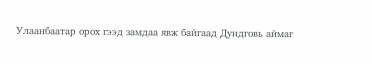Улаанбаатар орох гээд замдаа явж байгаад Дундговь аймаг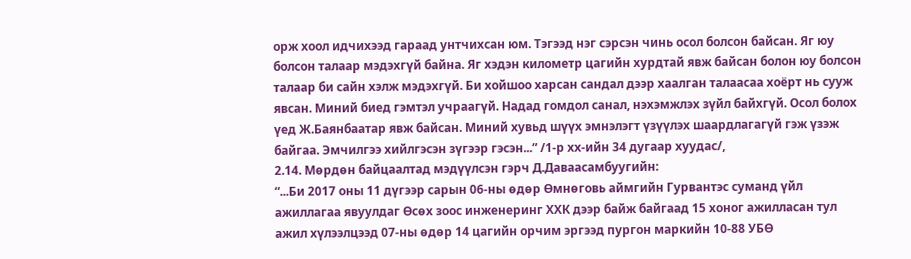орж хоол идчихээд гараад унтчихсан юм. Тэгээд нэг сэрсэн чинь осол болсон байсан. Яг юу болсон талаар мэдэхгүй байна. Яг хэдэн километр цагийн хурдтай явж байсан болон юу болсон талаар би сайн хэлж мэдэхгүй. Би хойшоо харсан сандал дээр хаалган талаасаа хоёрт нь сууж явсан. Миний биед гэмтэл учраагүй. Надад гомдол санал, нэхэмжлэх зүйл байхгүй. Осол болох үед Ж.Баянбаатар явж байсан. Миний хувьд шүүх эмнэлэгт үзүүлэх шаардлагагүй гэж үзэж байгаа. Эмчилгээ хийлгэсэн зүгээр гэсэн...” /1-р хх-ийн 34 дугаар хуудас/,
2.14. Мөрдөн байцаалтад мэдүүлсэн гэрч Д.Даваасамбуугийн:
“...Би 2017 оны 11 дүгээр сарын 06-ны өдөр Өмнөговь аймгийн Гурвантэс суманд үйл ажиллагаа явуулдаг Өсөх зоос инженеринг ХХК дээр байж байгаад 15 хоног ажилласан тул ажил хүлээлцээд 07-ны өдөр 14 цагийн орчим эргээд пургон маркийн 10-88 УБӨ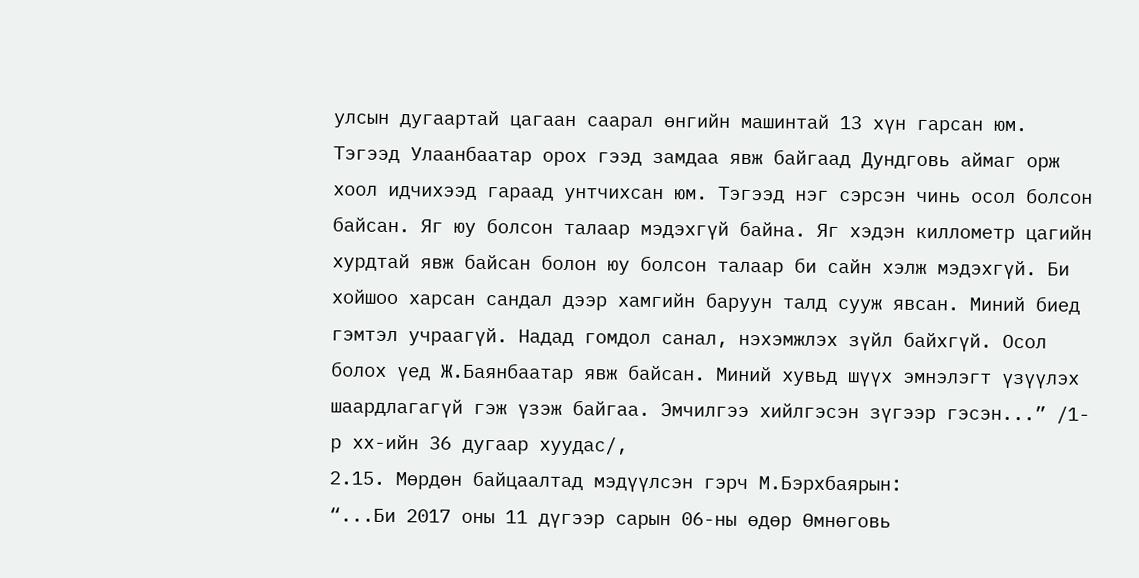улсын дугаартай цагаан саарал өнгийн машинтай 13 хүн гарсан юм. Тэгээд Улаанбаатар орох гээд замдаа явж байгаад Дундговь аймаг орж хоол идчихээд гараад унтчихсан юм. Тэгээд нэг сэрсэн чинь осол болсон байсан. Яг юу болсон талаар мэдэхгүй байна. Яг хэдэн киллометр цагийн хурдтай явж байсан болон юу болсон талаар би сайн хэлж мэдэхгүй. Би хойшоо харсан сандал дээр хамгийн баруун талд сууж явсан. Миний биед гэмтэл учраагүй. Надад гомдол санал, нэхэмжлэх зүйл байхгүй. Осол болох үед Ж.Баянбаатар явж байсан. Миний хувьд шүүх эмнэлэгт үзүүлэх шаардлагагүй гэж үзэж байгаа. Эмчилгээ хийлгэсэн зүгээр гэсэн...” /1-р хх-ийн 36 дугаар хуудас/,
2.15. Мөрдөн байцаалтад мэдүүлсэн гэрч М.Бэрхбаярын:
“...Би 2017 оны 11 дүгээр сарын 06-ны өдөр Өмнөговь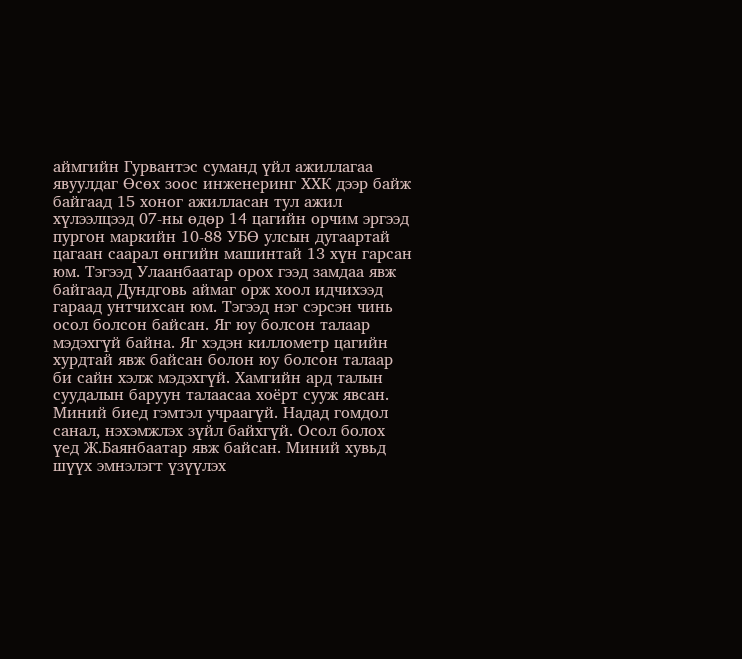аймгийн Гурвантэс суманд үйл ажиллагаа явуулдаг Өсөх зоос инженеринг ХХК дээр байж байгаад 15 хоног ажилласан тул ажил хүлээлцээд 07-ны өдөр 14 цагийн орчим эргээд пургон маркийн 10-88 УБӨ улсын дугаартай цагаан саарал өнгийн машинтай 13 хүн гарсан юм. Тэгээд Улаанбаатар орох гээд замдаа явж байгаад Дундговь аймаг орж хоол идчихээд гараад унтчихсан юм. Тэгээд нэг сэрсэн чинь осол болсон байсан. Яг юу болсон талаар мэдэхгүй байна. Яг хэдэн киллометр цагийн хурдтай явж байсан болон юу болсон талаар би сайн хэлж мэдэхгүй. Хамгийн ард талын суудалын баруун талаасаа хоёрт сууж явсан. Миний биед гэмтэл учраагүй. Надад гомдол санал, нэхэмжлэх зүйл байхгүй. Осол болох үед Ж.Баянбаатар явж байсан. Миний хувьд шүүх эмнэлэгт үзүүлэх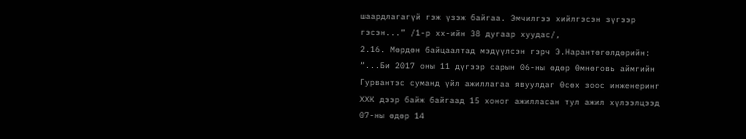шаардлагагүй гэж үзэж байгаа. Эмчилгээ хийлгэсэн зүгээр гэсэн...” /1-р хх-ийн 38 дугаар хуудас/,
2.16. Мөрдөн байцаалтад мэдүүлсэн гэрч Э.Нарантөгөлдөрийн:
“...Би 2017 оны 11 дүгээр сарын 06-ны өдөр Өмнөговь аймгийн Гурвантэс суманд үйл ажиллагаа явуулдаг Өсөх зоос инженеринг ХХК дээр байж байгаад 15 хоног ажилласан тул ажил хүлээлцээд 07-ны өдөр 14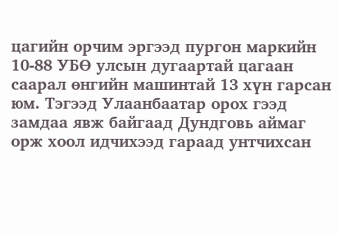цагийн орчим эргээд пургон маркийн 10-88 УБӨ улсын дугаартай цагаан саарал өнгийн машинтай 13 хүн гарсан юм. Тэгээд Улаанбаатар орох гээд замдаа явж байгаад Дундговь аймаг орж хоол идчихээд гараад унтчихсан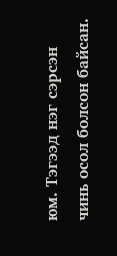юм. Тэгээд нэг сэрсэн чинь осол болсон байсан.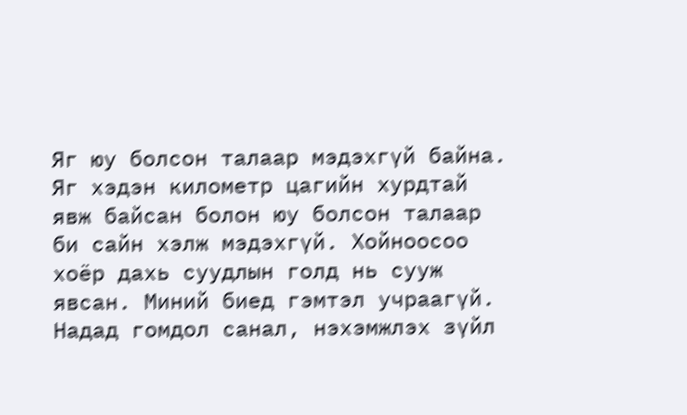Яг юу болсон талаар мэдэхгүй байна. Яг хэдэн километр цагийн хурдтай явж байсан болон юу болсон талаар би сайн хэлж мэдэхгүй. Хойноосоо хоёр дахь суудлын голд нь сууж явсан. Миний биед гэмтэл учраагүй. Надад гомдол санал, нэхэмжлэх зүйл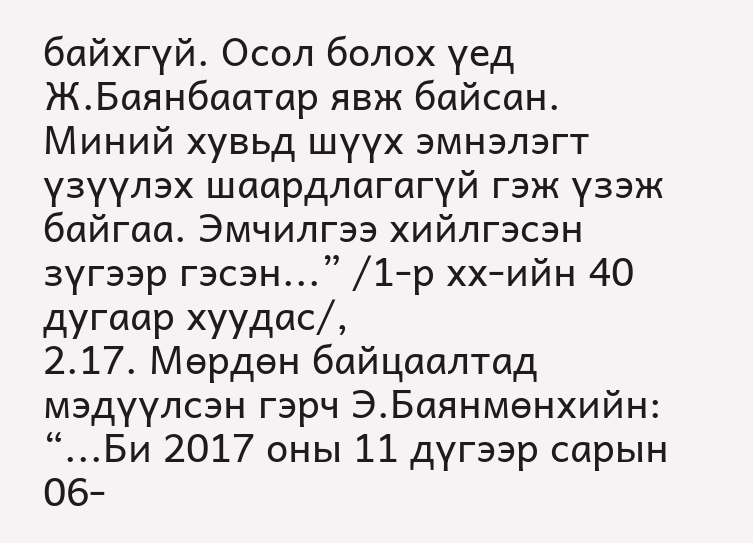байхгүй. Осол болох үед Ж.Баянбаатар явж байсан. Миний хувьд шүүх эмнэлэгт үзүүлэх шаардлагагүй гэж үзэж байгаа. Эмчилгээ хийлгэсэн зүгээр гэсэн...” /1-р хх-ийн 40 дугаар хуудас/,
2.17. Мөрдөн байцаалтад мэдүүлсэн гэрч Э.Баянмөнхийн:
“...Би 2017 оны 11 дүгээр сарын 06-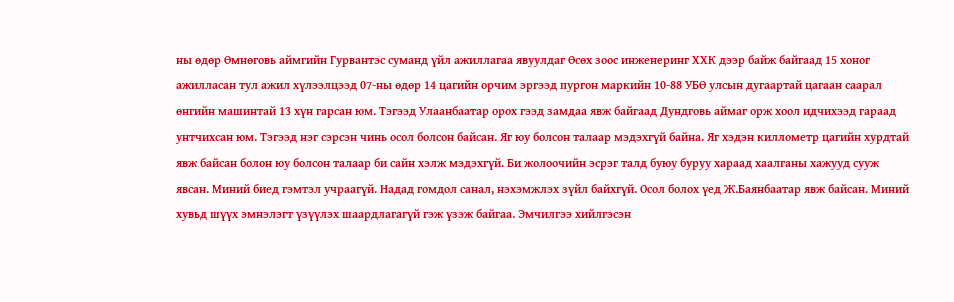ны өдөр Өмнөговь аймгийн Гурвантэс суманд үйл ажиллагаа явуулдаг Өсөх зоос инженеринг ХХК дээр байж байгаад 15 хоног ажилласан тул ажил хүлээлцээд 07-ны өдөр 14 цагийн орчим эргээд пургон маркийн 10-88 УБӨ улсын дугаартай цагаан саарал өнгийн машинтай 13 хүн гарсан юм. Тэгээд Улаанбаатар орох гээд замдаа явж байгаад Дундговь аймаг орж хоол идчихээд гараад унтчихсан юм. Тэгээд нэг сэрсэн чинь осол болсон байсан. Яг юу болсон талаар мэдэхгүй байна. Яг хэдэн киллометр цагийн хурдтай явж байсан болон юу болсон талаар би сайн хэлж мэдэхгүй. Би жолоочийн эсрэг талд буюу буруу хараад хаалганы хажууд сууж явсан. Миний биед гэмтэл учраагүй. Надад гомдол санал, нэхэмжлэх зүйл байхгүй. Осол болох үед Ж.Баянбаатар явж байсан. Миний хувьд шүүх эмнэлэгт үзүүлэх шаардлагагүй гэж үзэж байгаа. Эмчилгээ хийлгэсэн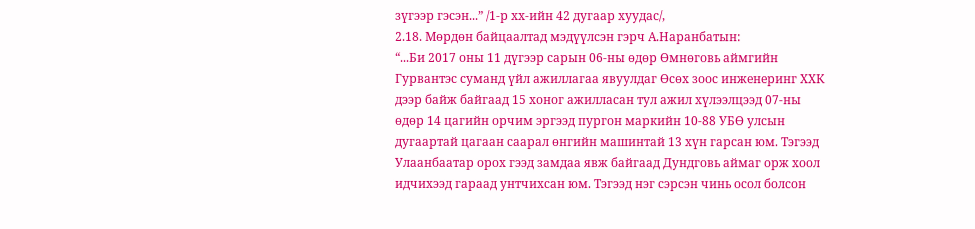зүгээр гэсэн...” /1-р хх-ийн 42 дугаар хуудас/,
2.18. Мөрдөн байцаалтад мэдүүлсэн гэрч А.Наранбатын:
“...Би 2017 оны 11 дүгээр сарын 06-ны өдөр Өмнөговь аймгийн Гурвантэс суманд үйл ажиллагаа явуулдаг Өсөх зоос инженеринг ХХК дээр байж байгаад 15 хоног ажилласан тул ажил хүлээлцээд 07-ны өдөр 14 цагийн орчим эргээд пургон маркийн 10-88 УБӨ улсын дугаартай цагаан саарал өнгийн машинтай 13 хүн гарсан юм. Тэгээд Улаанбаатар орох гээд замдаа явж байгаад Дундговь аймаг орж хоол идчихээд гараад унтчихсан юм. Тэгээд нэг сэрсэн чинь осол болсон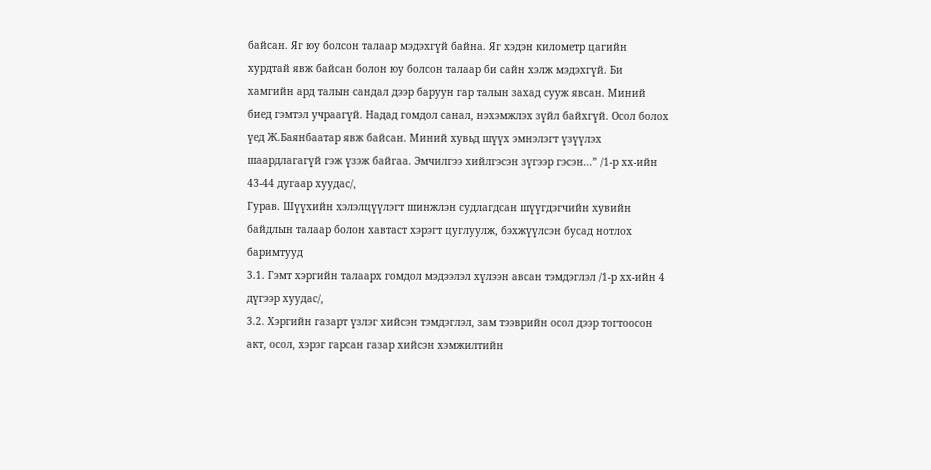байсан. Яг юу болсон талаар мэдэхгүй байна. Яг хэдэн километр цагийн хурдтай явж байсан болон юу болсон талаар би сайн хэлж мэдэхгүй. Би хамгийн ард талын сандал дээр баруун гар талын захад сууж явсан. Миний биед гэмтэл учраагүй. Надад гомдол санал, нэхэмжлэх зүйл байхгүй. Осол болох үед Ж.Баянбаатар явж байсан. Миний хувьд шүүх эмнэлэгт үзүүлэх шаардлагагүй гэж үзэж байгаа. Эмчилгээ хийлгэсэн зүгээр гэсэн...” /1-р хх-ийн 43-44 дугаар хуудас/,
Гурав. Шүүхийн хэлэлцүүлэгт шинжлэн судлагдсан шүүгдэгчийн хувийн байдлын талаар болон хавтаст хэрэгт цуглуулж, бэхжүүлсэн бусад нотлох баримтууд
3.1. Гэмт хэргийн талаарх гомдол мэдээлэл хүлээн авсан тэмдэглэл /1-р хх-ийн 4 дүгээр хуудас/,
3.2. Хэргийн газарт үзлэг хийсэн тэмдэглэл, зам тээврийн осол дээр тогтоосон акт, осол, хэрэг гарсан газар хийсэн хэмжилтийн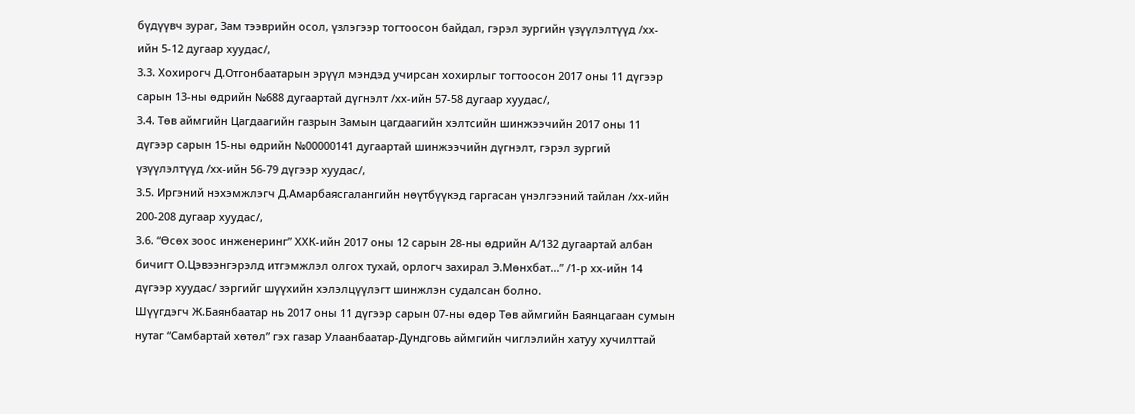бүдүүвч зураг, Зам тээврийн осол, үзлэгээр тогтоосон байдал, гэрэл зургийн үзүүлэлтүүд /хх-ийн 5-12 дугаар хуудас/,
3.3. Хохирогч Д.Отгонбаатарын эрүүл мэндэд учирсан хохирлыг тогтоосон 2017 оны 11 дүгээр сарын 13-ны өдрийн №688 дугаартай дүгнэлт /хх-ийн 57-58 дугаар хуудас/,
3.4. Төв аймгийн Цагдаагийн газрын Замын цагдаагийн хэлтсийн шинжээчийн 2017 оны 11 дүгээр сарын 15-ны өдрийн №00000141 дугаартай шинжээчийн дүгнэлт, гэрэл зургий үзүүлэлтүүд /хх-ийн 56-79 дүгээр хуудас/,
3.5. Иргэний нэхэмжлэгч Д.Амарбаясгалангийн нөүтбүүкэд гаргасан үнэлгээний тайлан /хх-ийн 200-208 дугаар хуудас/,
3.6. “Өсөх зоос инженеринг” ХХК-ийн 2017 оны 12 сарын 28-ны өдрийн А/132 дугаартай албан бичигт О.Цэвээнгэрэлд итгэмжлэл олгох тухай, орлогч захирал Э.Мөнхбат...” /1-р хх-ийн 14 дүгээр хуудас/ зэргийг шүүхийн хэлэлцүүлэгт шинжлэн судалсан болно.
Шүүгдэгч Ж.Баянбаатар нь 2017 оны 11 дүгээр сарын 07-ны өдөр Төв аймгийн Баянцагаан сумын нутаг “Самбартай хөтөл” гэх газар Улаанбаатар-Дундговь аймгийн чиглэлийн хатуу хучилттай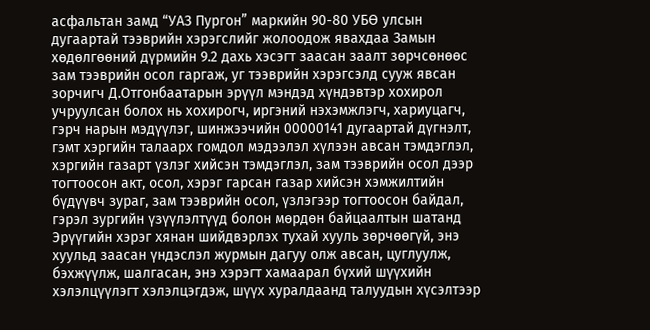асфальтан замд “УАЗ Пургон” маркийн 90-80 УБӨ улсын дугаартай тээврийн хэрэгслийг жолоодож явахдаа Замын хөдөлгөөний дүрмийн 9.2 дахь хэсэгт заасан заалт зөрчсөнөөс зам тээврийн осол гаргаж, уг тээврийн хэрэгсэлд сууж явсан зорчигч Д.Отгонбаатарын эрүүл мэндэд хүндэвтэр хохирол учруулсан болох нь хохирогч, иргэний нэхэмжлэгч, хариуцагч, гэрч нарын мэдүүлэг, шинжээчийн 00000141 дугаартай дүгнэлт, гэмт хэргийн талаарх гомдол мэдээлэл хүлээн авсан тэмдэглэл, хэргийн газарт үзлэг хийсэн тэмдэглэл, зам тээврийн осол дээр тогтоосон акт, осол, хэрэг гарсан газар хийсэн хэмжилтийн бүдүүвч зураг, зам тээврийн осол, үзлэгээр тогтоосон байдал, гэрэл зургийн үзүүлэлтүүд болон мөрдөн байцаалтын шатанд Эрүүгийн хэрэг хянан шийдвэрлэх тухай хууль зөрчөөгүй, энэ хуульд заасан үндэслэл журмын дагуу олж авсан, цуглуулж, бэхжүүлж, шалгасан, энэ хэрэгт хамаарал бүхий шүүхийн хэлэлцүүлэгт хэлэлцэгдэж, шүүх хуралдаанд талуудын хүсэлтээр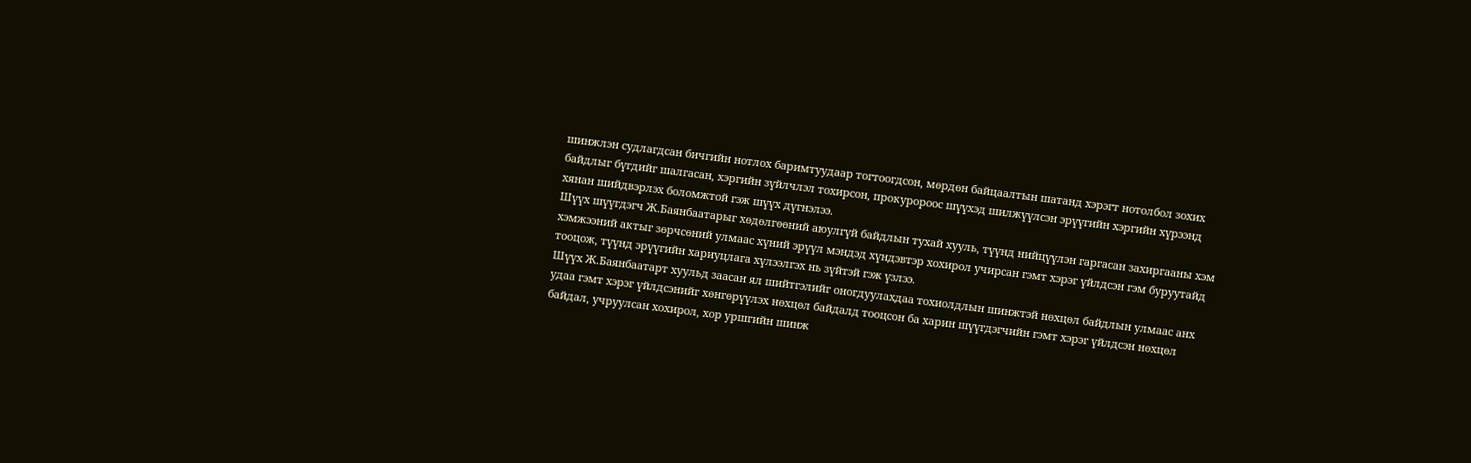шинжлэн судлагдсан бичгийн нотлох баримтуудаар тогтоогдсон, мөрдөн байцаалтын шатанд хэрэгт нотолбол зохих байдлыг бүгдийг шалгасан, хэргийн зүйлчлэл тохирсон, прокуророос шүүхэд шилжүүлсэн эрүүгийн хэргийн хүрээнд хянан шийдвэрлэх боломжтой гэж шүүх дүгнэлээ.
Шүүх шүүгдэгч Ж.Баянбаатарыг хөдөлгөөний аюулгүй байдлын тухай хууль, түүнд нийцүүлэн гаргасан захиргааны хэм хэмжээний актыг зөрчсөний улмаас хүний эрүүл мэндэд хүндэвтэр хохирол учирсан гэмт хэрэг үйлдсэн гэм буруутайд тооцож, түүнд эрүүгийн хариуцлага хүлээлгэх нь зүйтэй гэж үзлээ.
Шүүх Ж.Баянбаатарт хуульд заасан ял шийтгэлийг оногдуулахдаа тохиолдлын шинжтэй нөхцөл байдлын улмаас анх удаа гэмт хэрэг үйлдсэнийг хөнгөрүүлэх нөхцөл байдалд тооцсон ба харин шүүгдэгчийн гэмт хэрэг үйлдсэн нөхцөл байдал, учруулсан хохирол, хор уршгийн шинж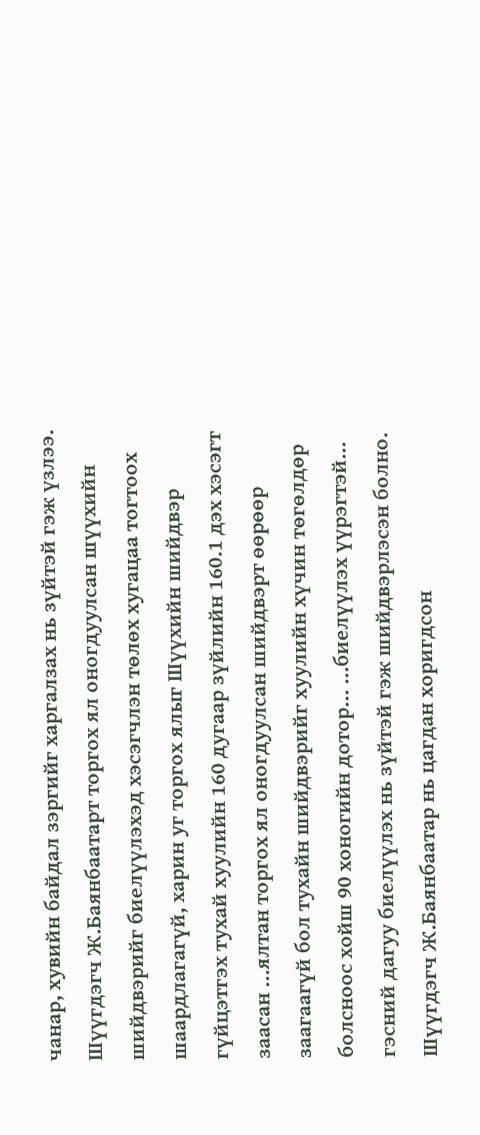чанар, хувийн байдал зэргийг харгалзах нь зүйтэй гэж үзлээ.
Шүүгдэгч Ж.Баянбаатарт торгох ял оногдуулсан шүүхийн шийдвэрийг биелүүлэхэд хэсэгчлэн төлөх хугацаа тогтоох шаардлагагүй, харин уг торгох ялыг Шүүхийн шийдвэр гүйцэтгэх тухай хуулийн 160 дугаар зүйлийн 160.1 дэх хэсэгт заасан ...ялтан торгох ял оногдуулсан шийдвэрт өөрөөр заагаагүй бол тухайн шийдвэрийг хуулийн хүчин төгөлдөр болсноос хойш 90 хоногийн дотор... ...биелүүлэх үүрэгтэй... гэсний дагуу биелүүлэх нь зүйтэй гэж шийдвэрлэсэн болно.
Шүүгдэгч Ж.Баянбаатар нь цагдан хоригдсон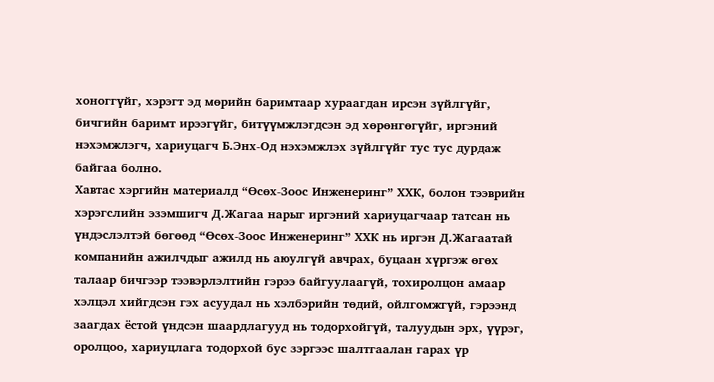хоноггүйг, хэрэгт эд мөрийн баримтаар хураагдан ирсэн зүйлгүйг, бичгийн баримт ирээгүйг, битүүмжлэгдсэн эд хөрөнгөгүйг, иргэний нэхэмжлэгч, хариуцагч Б.Энх-Од нэхэмжлэх зүйлгүйг тус тус дурдаж байгаа болно.
Хавтас хэргийн материалд “Өсөх-Зоос Инженеринг” ХХК, болон тээврийн хэрэгслийн эзэмшигч Д.Жагаа нарыг иргэний хариуцагчаар татсан нь үндэслэлтэй бөгөөд “Өсөх-Зоос Инженеринг” ХХК нь иргэн Д.Жагаатай компанийн ажилчдыг ажилд нь аюулгүй авчрах, буцаан хүргэж өгөх талаар бичгээр тээвэрлэлтийн гэрээ байгуулаагүй, тохиролцон амаар хэлцэл хийгдсэн гэх асуудал нь хэлбэрийн төдий, ойлгомжгүй, гэрээнд заагдах ёстой үндсэн шаардлагууд нь тодорхойгүй, талуудын эрх, үүрэг, оролцоо, хариуцлага тодорхой бус зэргээс шалтгаалан гарах үр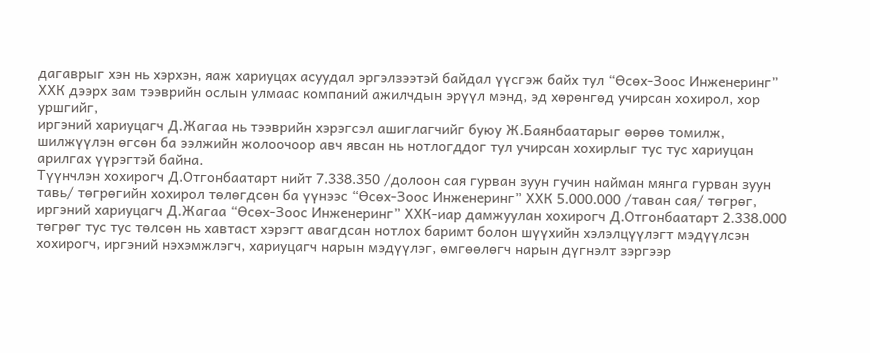дагаврыг хэн нь хэрхэн, яаж хариуцах асуудал эргэлзээтэй байдал үүсгэж байх тул “Өсөх-Зоос Инженеринг” ХХК дээрх зам тээврийн ослын улмаас компаний ажилчдын эрүүл мэнд, эд хөрөнгөд учирсан хохирол, хор уршгийг,
иргэний хариуцагч Д.Жагаа нь тээврийн хэрэгсэл ашиглагчийг буюу Ж.Баянбаатарыг өөрөө томилж, шилжүүлэн өгсөн ба ээлжийн жолоочоор авч явсан нь нотлогддог тул учирсан хохирлыг тус тус хариуцан арилгах үүрэгтэй байна.
Түүнчлэн хохирогч Д.Отгонбаатарт нийт 7.338.350 /долоон сая гурван зуун гучин найман мянга гурван зуун тавь/ төгрөгийн хохирол төлөгдсөн ба үүнээс “Өсөх-Зоос Инженеринг” ХХК 5.000.000 /таван сая/ төгрөг, иргэний хариуцагч Д.Жагаа “Өсөх-Зоос Инженеринг” ХХК-иар дамжуулан хохирогч Д.Отгонбаатарт 2.338.000 төгрөг тус тус төлсөн нь хавтаст хэрэгт авагдсан нотлох баримт болон шүүхийн хэлэлцүүлэгт мэдүүлсэн хохирогч, иргэний нэхэмжлэгч, хариуцагч нарын мэдүүлэг, өмгөөлөгч нарын дүгнэлт зэргээр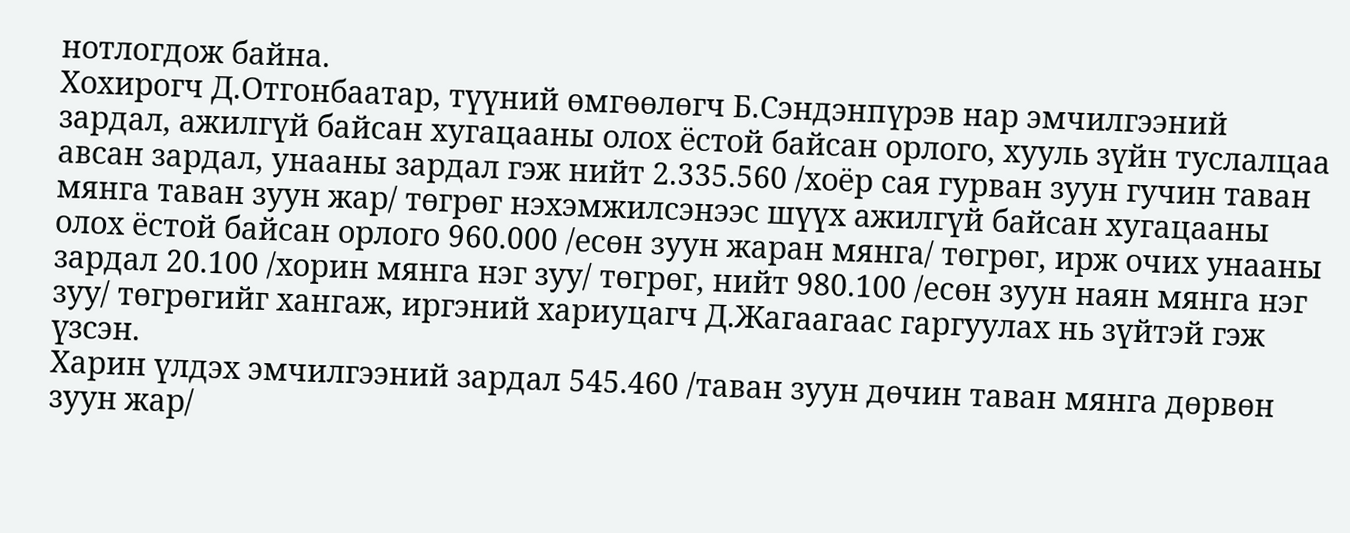нотлогдож байна.
Хохирогч Д.Отгонбаатар, түүний өмгөөлөгч Б.Сэндэнпүрэв нар эмчилгээний зардал, ажилгүй байсан хугацааны олох ёстой байсан орлого, хууль зүйн туслалцаа авсан зардал, унааны зардал гэж нийт 2.335.560 /хоёр сая гурван зуун гучин таван мянга таван зуун жар/ төгрөг нэхэмжилсэнээс шүүх ажилгүй байсан хугацааны олох ёстой байсан орлого 960.000 /есөн зуун жаран мянга/ төгрөг, ирж очих унааны зардал 20.100 /хорин мянга нэг зуу/ төгрөг, нийт 980.100 /есөн зуун наян мянга нэг зуу/ төгрөгийг хангаж, иргэний хариуцагч Д.Жагаагаас гаргуулах нь зүйтэй гэж үзсэн.
Харин үлдэх эмчилгээний зардал 545.460 /таван зуун дөчин таван мянга дөрвөн зуун жар/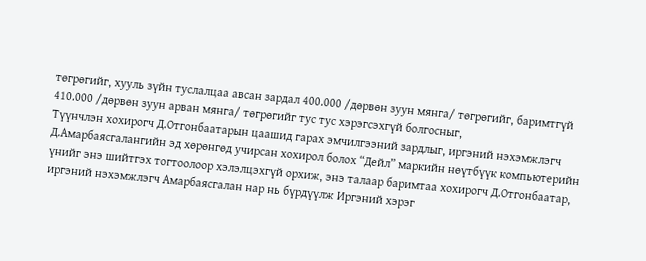төгрөгийг, хууль зүйн туслалцаа авсан зардал 400.000 /дөрвөн зуун мянга/ төгрөгийг, баримтгүй 410.000 /дөрвөн зуун арван мянга/ төгрөгийг тус тус хэрэгсэхгүй болгосныг,
Түүнчлэн хохирогч Д.Отгонбаатарын цаашид гарах эмчилгээний зардлыг, иргэний нэхэмжлэгч Д.Амарбаясгалангийн эд хөрөнгөд учирсан хохирол болох “Дейл” маркийн нөүтбүүк компьютерийн үнийг энэ шийтгэх тогтоолоор хэлэлцэхгүй орхиж, энэ талаар баримтаа хохирогч Д.Отгонбаатар, иргэний нэхэмжлэгч Амарбаясгалан нар нь бүрдүүлж Иргэний хэрэг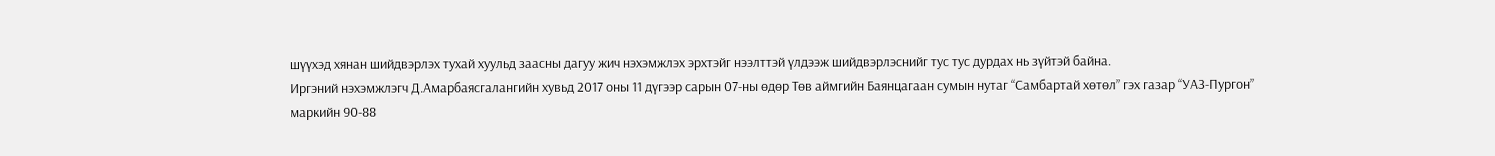шүүхэд хянан шийдвэрлэх тухай хуульд заасны дагуу жич нэхэмжлэх эрхтэйг нээлттэй үлдээж шийдвэрлэснийг тус тус дурдах нь зүйтэй байна.
Иргэний нэхэмжлэгч Д.Амарбаясгалангийн хувьд 2017 оны 11 дүгээр сарын 07-ны өдөр Төв аймгийн Баянцагаан сумын нутаг “Самбартай хөтөл” гэх газар “УАЗ-Пургон” маркийн 90-88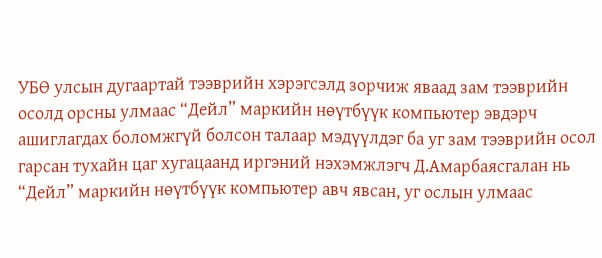УБӨ улсын дугаартай тээврийн хэрэгсэлд зорчиж яваад зам тээврийн осолд орсны улмаас “Дейл” маркийн нөүтбүүк компьютер эвдэрч ашиглагдах боломжгүй болсон талаар мэдүүлдэг ба уг зам тээврийн осол гарсан тухайн цаг хугацаанд иргэний нэхэмжлэгч Д.Амарбаясгалан нь “Дейл” маркийн нөүтбүүк компьютер авч явсан, уг ослын улмаас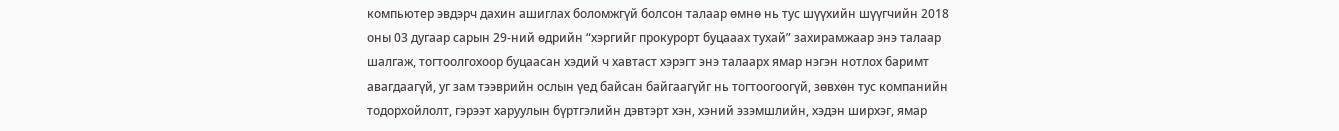компьютер эвдэрч дахин ашиглах боломжгүй болсон талаар өмнө нь тус шүүхийн шүүгчийн 2018 оны 03 дугаар сарын 29-ний өдрийн “хэргийг прокурорт буцааах тухай” захирамжаар энэ талаар шалгаж, тогтоолгохоор буцаасан хэдий ч хавтаст хэрэгт энэ талаарх ямар нэгэн нотлох баримт авагдаагүй, уг зам тээврийн ослын үед байсан байгаагүйг нь тогтоогоогүй, зөвхөн тус компанийн тодорхойлолт, гэрээт харуулын бүртгэлийн дэвтэрт хэн, хэний эзэмшлийн, хэдэн ширхэг, ямар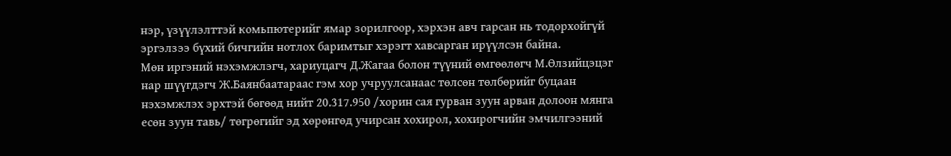нэр, үзүүлэлттэй комьпютерийг ямар зорилгоор, хэрхэн авч гарсан нь тодорхойгүй эргэлзээ бүхий бичгийн нотлох баримтыг хэрэгт хавсарган ирүүлсэн байна.
Мөн иргэний нэхэмжлэгч, хариуцагч Д.Жагаа болон түүний өмгөөлөгч М.Өлзийцэцэг нар шүүгдэгч Ж.Баянбаатараас гэм хор учруулсанаас төлсөн төлбөрийг буцаан нэхэмжлэх эрхтэй бөгөөд нийт 20.317.950 /хорин сая гурван зуун арван долоон мянга есөн зуун тавь/ төгрөгийг эд хөрөнгөд учирсан хохирол, хохирогчийн эмчилгээний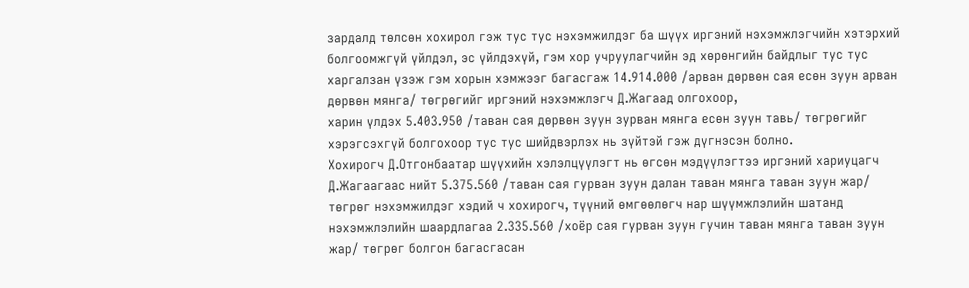зардалд төлсөн хохирол гэж тус тус нэхэмжилдэг ба шүүх иргэний нэхэмжлэгчийн хэтэрхий болгоомжгүй үйлдэл, эс үйлдэхүй, гэм хор учруулагчийн эд хөрөнгийн байдлыг тус тус харгалзан үзэж гэм хорын хэмжээг багасгаж 14.914.000 /арван дөрвөн сая есөн зуун арван дөрвөн мянга/ төгрөгийг иргэний нэхэмжлэгч Д.Жагаад олгохоор,
харин үлдэх 5.403.950 /таван сая дөрвөн зуун зурван мянга есөн зуун тавь/ төгрөгийг хэрэгсэхгүй болгохоор тус тус шийдвэрлэх нь зүйтэй гэж дүгнэсэн болно.
Хохирогч Д.Отгонбаатар шүүхийн хэлэлцүүлэгт нь өгсөн мэдүүлэгтээ иргэний хариуцагч Д.Жагаагаас нийт 5.375.560 /таван сая гурван зуун далан таван мянга таван зуун жар/ төгрөг нэхэмжилдэг хэдий ч хохирогч, түүний өмгөөлөгч нар шүүмжлэлийн шатанд нэхэмжлэлийн шаардлагаа 2.335.560 /хоёр сая гурван зуун гучин таван мянга таван зуун жар/ төгрөг болгон багасгасан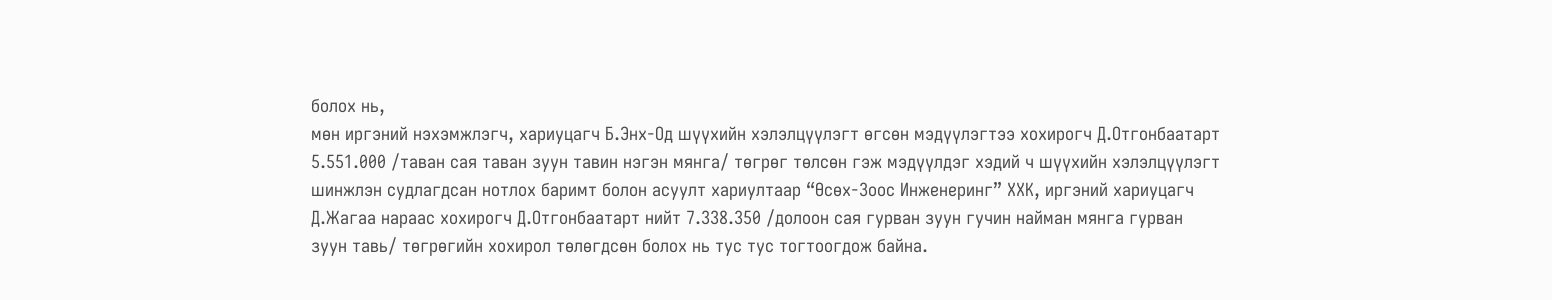болох нь,
мөн иргэний нэхэмжлэгч, хариуцагч Б.Энх-Од шүүхийн хэлэлцүүлэгт өгсөн мэдүүлэгтээ хохирогч Д.Отгонбаатарт 5.551.000 /таван сая таван зуун тавин нэгэн мянга/ төгрөг төлсөн гэж мэдүүлдэг хэдий ч шүүхийн хэлэлцүүлэгт шинжлэн судлагдсан нотлох баримт болон асуулт хариултаар “Өсөх-Зоос Инженеринг” ХХК, иргэний хариуцагч Д.Жагаа нараас хохирогч Д.Отгонбаатарт нийт 7.338.350 /долоон сая гурван зуун гучин найман мянга гурван зуун тавь/ төгрөгийн хохирол төлөгдсөн болох нь тус тус тогтоогдож байна.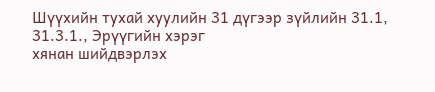Шүүхийн тухай хуулийн 31 дүгээр зүйлийн 31.1, 31.3.1., Эрүүгийн хэрэг
хянан шийдвэрлэх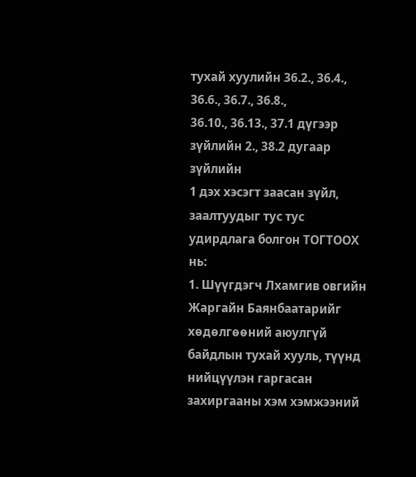тухай хуулийн 36.2., 36.4., 36.6., 36.7., 36.8.,
36.10., 36.13., 37.1 дүгээр зүйлийн 2., 38.2 дугаар зүйлийн
1 дэх хэсэгт заасан зүйл, заалтуудыг тус тус
удирдлага болгон ТОГТООХ нь:
1. Шүүгдэгч Лхамгив овгийн Жаргайн Баянбаатарийг хөдөлгөөний аюулгүй байдлын тухай хууль, түүнд нийцүүлэн гаргасан захиргааны хэм хэмжээний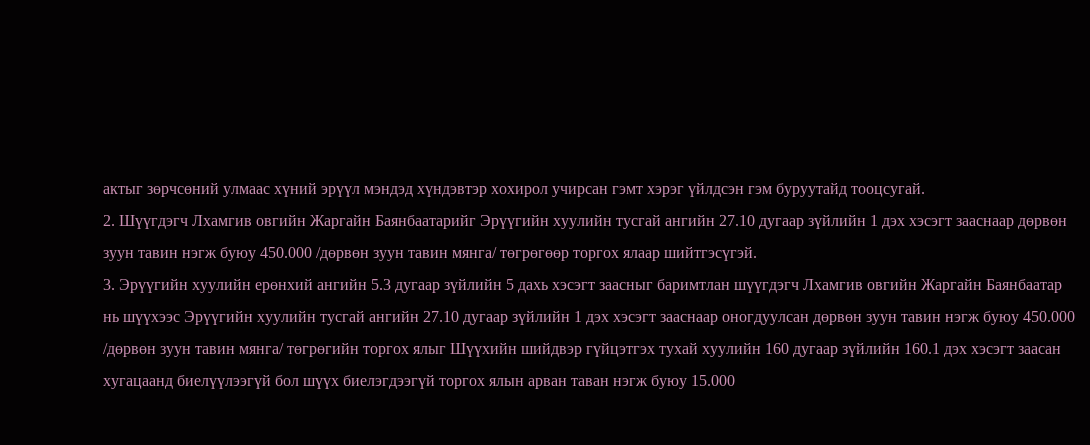актыг зөрчсөний улмаас хүний эрүүл мэндэд хүндэвтэр хохирол учирсан гэмт хэрэг үйлдсэн гэм буруутайд тооцсугай.
2. Шүүгдэгч Лхамгив овгийн Жаргайн Баянбаатарийг Эрүүгийн хуулийн тусгай ангийн 27.10 дугаар зүйлийн 1 дэх хэсэгт зааснаар дөрвөн зуун тавин нэгж буюу 450.000 /дөрвөн зуун тавин мянга/ төгрөгөөр торгох ялаар шийтгэсүгэй.
3. Эрүүгийн хуулийн ерөнхий ангийн 5.3 дугаар зүйлийн 5 дахь хэсэгт заасныг баримтлан шүүгдэгч Лхамгив овгийн Жаргайн Баянбаатар нь шүүхээс Эрүүгийн хуулийн тусгай ангийн 27.10 дугаар зүйлийн 1 дэх хэсэгт зааснаар оногдуулсан дөрвөн зуун тавин нэгж буюу 450.000 /дөрвөн зуун тавин мянга/ төгрөгийн торгох ялыг Шүүхийн шийдвэр гүйцэтгэх тухай хуулийн 160 дугаар зүйлийн 160.1 дэх хэсэгт заасан хугацаанд биелүүлээгүй бол шүүх биелэгдээгүй торгох ялын арван таван нэгж буюу 15.000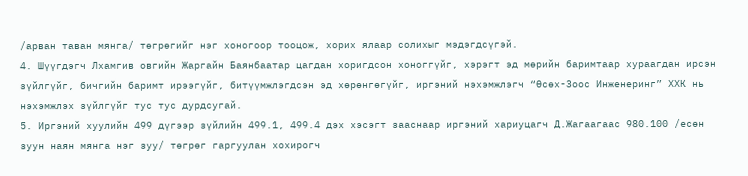/арван таван мянга/ төгрөгийг нэг хоногоор тооцож, хорих ялаар солихыг мэдэгдсүгэй.
4. Шүүгдэгч Лхамгив овгийн Жаргайн Баянбаатар цагдан хоригдсон хоноггүйг, хэрэгт эд мөрийн баримтаар хураагдан ирсэн зүйлгүйг, бичгийн баримт ирээгүйг, битүүмжлэгдсэн эд хөрөнгөгүйг, иргэний нэхэмжлэгч “Өсөх-Зоос Инженеринг” ХХК нь нэхэмжлэх зүйлгүйг тус тус дурдсугай.
5. Иргэний хуулийн 499 дүгээр зүйлийн 499.1, 499.4 дэх хэсэгт зааснаар иргэний хариуцагч Д.Жагаагаас 980.100 /есөн зуун наян мянга нэг зуу/ төгрөг гаргуулан хохирогч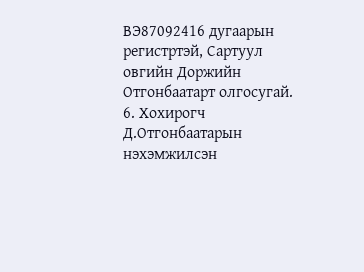ВЭ87092416 дугаарын регистртэй, Сартуул овгийн Доржийн Отгонбаатарт олгосугай.
6. Хохирогч Д.Отгонбаатарын нэхэмжилсэн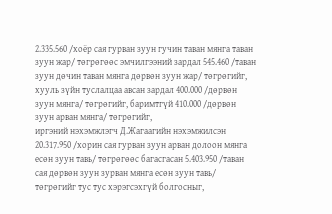2.335.560 /хоёр сая гурван зуун гучин таван мянга таван зуун жар/ төгрөгөөс эмчилгээний зардал 545.460 /таван зуун дөчин таван мянга дөрвөн зуун жар/ төгрөгийг, хууль зүйн туслалцаа авсан зардал 400.000 /дөрвөн зуун мянга/ төгрөгийг, баримтгүй 410.000 /дөрвөн зуун арван мянга/ төгрөгийг,
иргэний нэхэмжлэгч Д.Жагаагийн нэхэмжилсэн 20.317.950 /хорин сая гурван зуун арван долоон мянга есөн зуун тавь/ төгрөгөөс багасгасан 5.403.950 /таван сая дөрвөн зуун зурван мянга есөн зуун тавь/ төгрөгийг тус тус хэрэгсэхгүй болгосныг,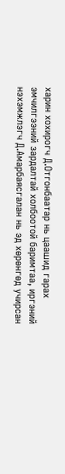харин хохирогч Д.Отгонбаатар нь цаашид гарах эмчилгээний зардалтай холбоотой баримтаа, иргэний нэхэмжлэгч Д.Амарбаясгалан нь эд хөрөнгөд учирсан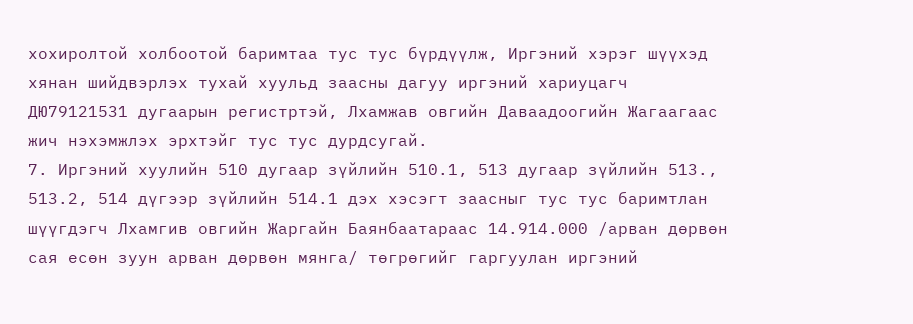хохиролтой холбоотой баримтаа тус тус бүрдүүлж, Иргэний хэрэг шүүхэд хянан шийдвэрлэх тухай хуульд заасны дагуу иргэний хариуцагч ДЮ79121531 дугаарын регистртэй, Лхамжав овгийн Даваадоогийн Жагаагаас жич нэхэмжлэх эрхтэйг тус тус дурдсугай.
7. Иргэний хуулийн 510 дугаар зүйлийн 510.1, 513 дугаар зүйлийн 513., 513.2, 514 дүгээр зүйлийн 514.1 дэх хэсэгт заасныг тус тус баримтлан шүүгдэгч Лхамгив овгийн Жаргайн Баянбаатараас 14.914.000 /арван дөрвөн сая есөн зуун арван дөрвөн мянга/ төгрөгийг гаргуулан иргэний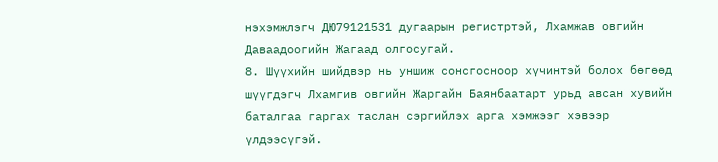нэхэмжлэгч ДЮ79121531 дугаарын регистртэй, Лхамжав овгийн Даваадоогийн Жагаад олгосугай.
8. Шүүхийн шийдвэр нь уншиж сонсгосноор хүчинтэй болох бөгөөд шүүгдэгч Лхамгив овгийн Жаргайн Баянбаатарт урьд авсан хувийн баталгаа гаргах таслан сэргийлэх арга хэмжээг хэвээр үлдээсүгэй.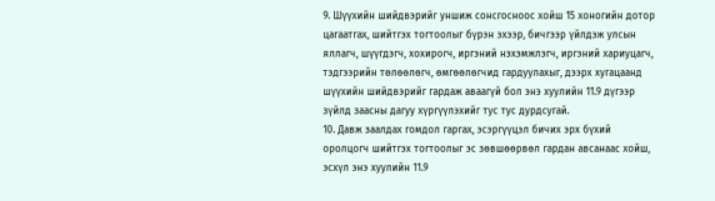9. Шүүхийн шийдвэрийг уншиж сонсгосноос хойш 15 хоногийн дотор цагаатгах, шийтгэх тогтоолыг бүрэн эхээр, бичгээр үйлдэж улсын яллагч, шүүгдэгч, хохирогч, иргэний нэхэмжлэгч, иргэний хариуцагч, тэдгээрийн төлөөлөгч, өмгөөлөгчид гардуулахыг, дээрх хугацаанд шүүхийн шийдвэрийг гардаж аваагүй бол энэ хуулийн 11.9 дүгээр зүйлд заасны дагуу хүргүүлэхийг тус тус дурдсугай.
10. Давж заалдах гомдол гаргах, эсэргүүцэл бичих эрх бүхий оролцогч шийтгэх тогтоолыг эс зөвшөөрвөл гардан авсанаас хойш, эсхүл энэ хуулийн 11.9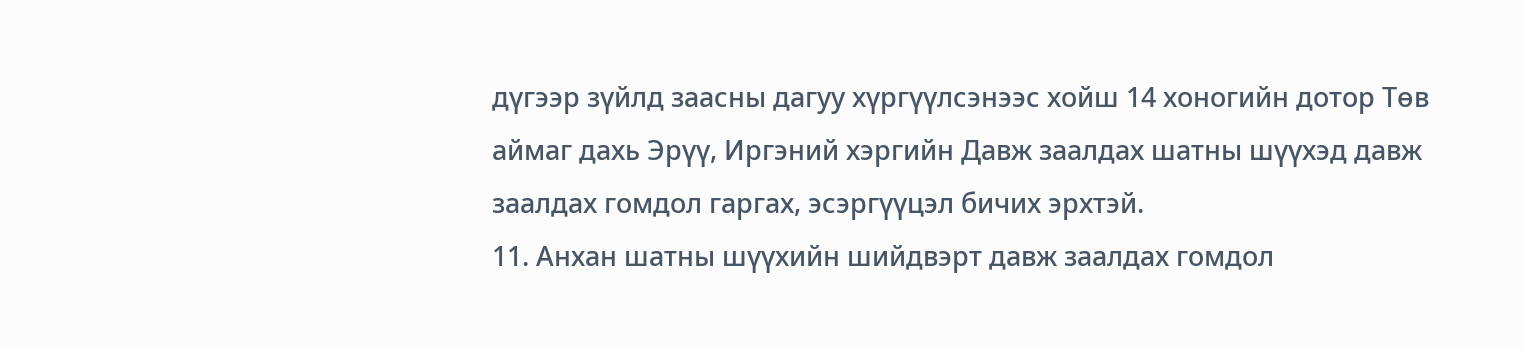дүгээр зүйлд заасны дагуу хүргүүлсэнээс хойш 14 хоногийн дотор Төв аймаг дахь Эрүү, Иргэний хэргийн Давж заалдах шатны шүүхэд давж заалдах гомдол гаргах, эсэргүүцэл бичих эрхтэй.
11. Анхан шатны шүүхийн шийдвэрт давж заалдах гомдол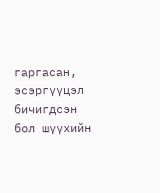гаргасан, эсэргүүцэл бичигдсэн бол шүүхийн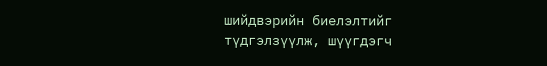шийдвэрийн биелэлтийг түдгэлзүүлж, шүүгдэгч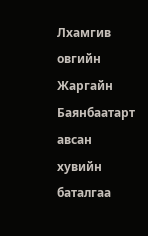Лхамгив овгийн Жаргайн Баянбаатарт авсан хувийн баталгаа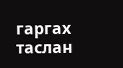гаргах таслан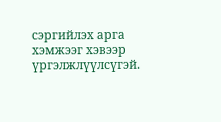сэргийлэх арга хэмжээг хэвээр үргэлжлүүлсүгэй.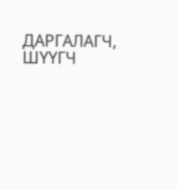ДАРГАЛАГЧ, ШҮҮГЧ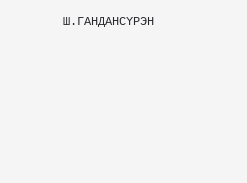Ш.ГАНДАНСҮРЭН